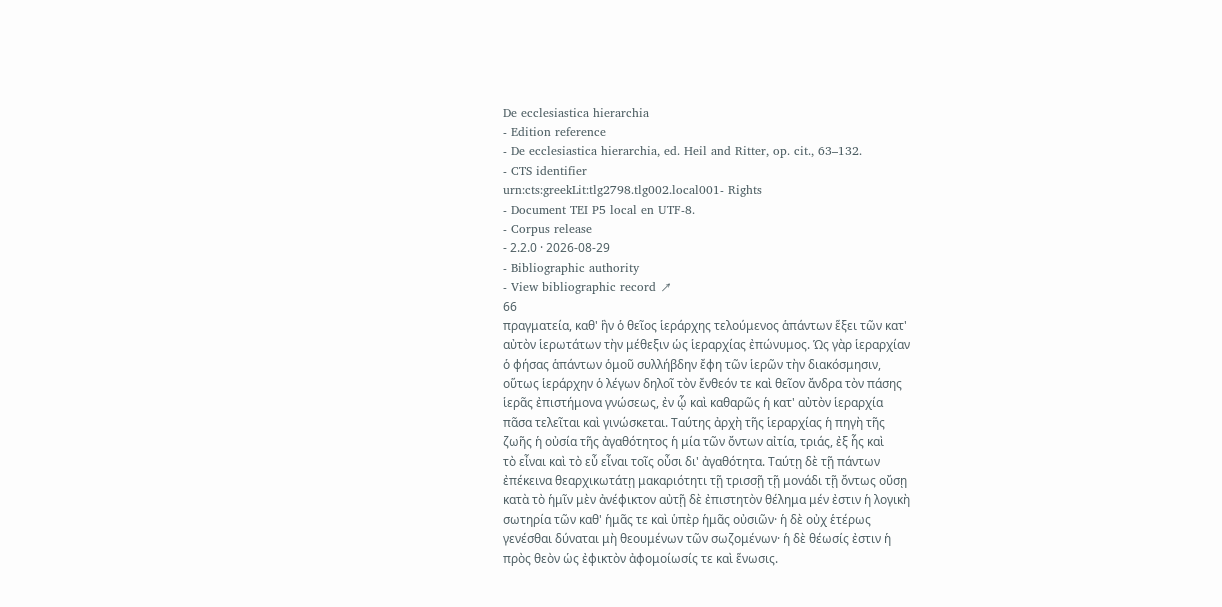De ecclesiastica hierarchia
- Edition reference
- De ecclesiastica hierarchia, ed. Heil and Ritter, op. cit., 63–132.
- CTS identifier
urn:cts:greekLit:tlg2798.tlg002.local001- Rights
- Document TEI P5 local en UTF-8.
- Corpus release
- 2.2.0 · 2026-08-29
- Bibliographic authority
- View bibliographic record ↗
66
πραγματεία, καθ' ἣν ὁ θεῖος ἱεράρχης τελούμενος ἁπάντων ἕξει τῶν κατ'
αὐτὸν ἱερωτάτων τὴν μέθεξιν ὡς ἱεραρχίας ἐπώνυμος. Ὡς γὰρ ἱεραρχίαν
ὁ φήσας ἁπάντων ὁμοῦ συλλήβδην ἔφη τῶν ἱερῶν τὴν διακόσμησιν,
οὕτως ἱεράρχην ὁ λέγων δηλοῖ τὸν ἔνθεόν τε καὶ θεῖον ἄνδρα τὸν πάσης
ἱερᾶς ἐπιστήμονα γνώσεως, ἐν ᾧ καὶ καθαρῶς ἡ κατ' αὐτὸν ἱεραρχία
πᾶσα τελεῖται καὶ γινώσκεται. Ταύτης ἀρχὴ τῆς ἱεραρχίας ἡ πηγὴ τῆς
ζωῆς ἡ οὐσία τῆς ἀγαθότητος ἡ μία τῶν ὄντων αἰτία, τριάς, ἐξ ἧς καὶ
τὸ εἶναι καὶ τὸ εὖ εἶναι τοῖς οὖσι δι' ἀγαθότητα. Ταύτῃ δὲ τῇ πάντων
ἐπέκεινα θεαρχικωτάτῃ μακαριότητι τῇ τρισσῇ τῇ μονάδι τῇ ὄντως οὔσῃ
κατὰ τὸ ἡμῖν μὲν ἀνέφικτον αὐτῇ δὲ ἐπιστητὸν θέλημα μέν ἐστιν ἡ λογικὴ
σωτηρία τῶν καθ' ἡμᾶς τε καὶ ὑπὲρ ἡμᾶς οὐσιῶν· ἡ δὲ οὐχ ἑτέρως
γενέσθαι δύναται μὴ θεουμένων τῶν σωζομένων· ἡ δὲ θέωσίς ἐστιν ἡ
πρὸς θεὸν ὡς ἐφικτὸν ἀφομοίωσίς τε καὶ ἕνωσις.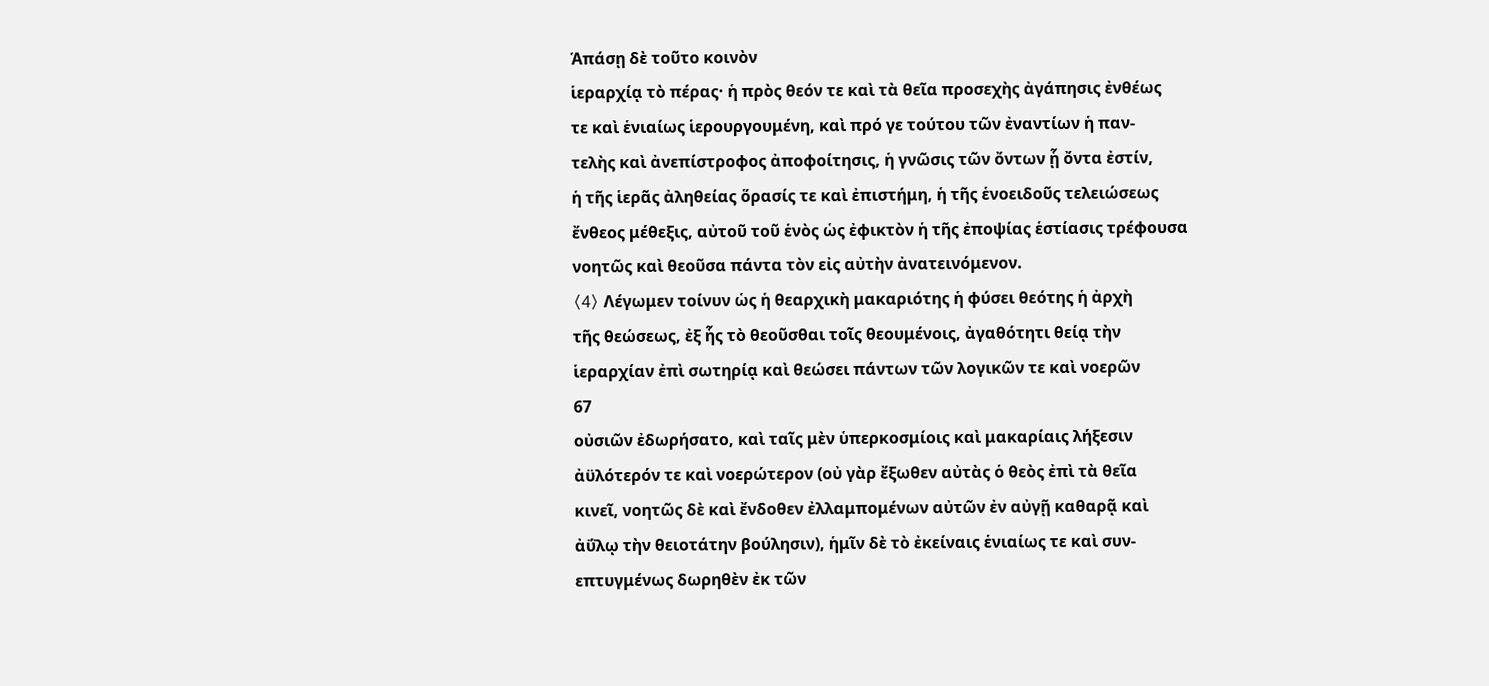Ἁπάσῃ δὲ τοῦτο κοινὸν
ἱεραρχίᾳ τὸ πέρας· ἡ πρὸς θεόν τε καὶ τὰ θεῖα προσεχὴς ἀγάπησις ἐνθέως
τε καὶ ἑνιαίως ἱερουργουμένη, καὶ πρό γε τούτου τῶν ἐναντίων ἡ παν-
τελὴς καὶ ἀνεπίστροφος ἀποφοίτησις, ἡ γνῶσις τῶν ὄντων ᾗ ὄντα ἐστίν,
ἡ τῆς ἱερᾶς ἀληθείας ὅρασίς τε καὶ ἐπιστήμη, ἡ τῆς ἑνοειδοῦς τελειώσεως
ἔνθεος μέθεξις, αὐτοῦ τοῦ ἑνὸς ὡς ἐφικτὸν ἡ τῆς ἐποψίας ἑστίασις τρέφουσα
νοητῶς καὶ θεοῦσα πάντα τὸν εἰς αὐτὴν ἀνατεινόμενον.
〈4〉 Λέγωμεν τοίνυν ὡς ἡ θεαρχικὴ μακαριότης ἡ φύσει θεότης ἡ ἀρχὴ
τῆς θεώσεως, ἐξ ἧς τὸ θεοῦσθαι τοῖς θεουμένοις, ἀγαθότητι θείᾳ τὴν
ἱεραρχίαν ἐπὶ σωτηρίᾳ καὶ θεώσει πάντων τῶν λογικῶν τε καὶ νοερῶν
67
οὐσιῶν ἐδωρήσατο, καὶ ταῖς μὲν ὑπερκοσμίοις καὶ μακαρίαις λήξεσιν
ἀϋλότερόν τε καὶ νοερώτερον (οὐ γὰρ ἔξωθεν αὐτὰς ὁ θεὸς ἐπὶ τὰ θεῖα
κινεῖ, νοητῶς δὲ καὶ ἔνδοθεν ἐλλαμπομένων αὐτῶν ἐν αὐγῇ καθαρᾷ καὶ
ἀΰλῳ τὴν θειοτάτην βούλησιν), ἡμῖν δὲ τὸ ἐκείναις ἑνιαίως τε καὶ συν-
επτυγμένως δωρηθὲν ἐκ τῶν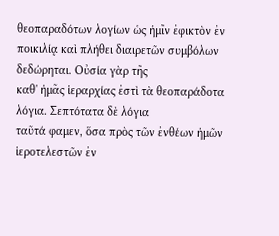θεοπαραδότων λογίων ὡς ἡμῖν ἐφικτὸν ἐν
ποικιλίᾳ καὶ πλήθει διαιρετῶν συμβόλων δεδώρηται. Οὐσία γὰρ τῆς
καθ' ἡμᾶς ἱεραρχίας ἐστὶ τὰ θεοπαράδοτα λόγια. Σεπτότατα δὲ λόγια
ταῦτά φαμεν, ὅσα πρὸς τῶν ἐνθέων ἡμῶν ἱεροτελεστῶν ἐν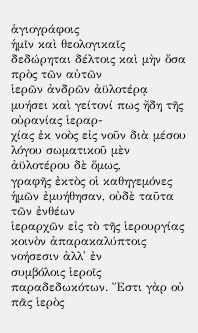ἁγιογράφοις
ἡμῖν καὶ θεολογικαῖς δεδώρηται δέλτοις καὶ μὴν ὅσα πρὸς τῶν αὐτῶν
ἱερῶν ἀνδρῶν ἀϋλοτέρᾳ μυήσει καὶ γείτονί πως ἤδη τῆς οὐρανίας ἱεραρ-
χίας ἐκ νοὸς εἰς νοῦν διὰ μέσου λόγου σωματικοῦ μὲν ἀϋλοτέρου δὲ ὅμως,
γραφῆς ἐκτὸς οἱ καθηγεμόνες ἡμῶν ἐμυήθησαν, οὐδὲ ταῦτα τῶν ἐνθέων
ἱεραρχῶν εἰς τὸ τῆς ἱερουργίας κοινὸν ἀπαρακαλύπτοις νοήσεσιν ἀλλ' ἐν
συμβόλοις ἱεροῖς παραδεδωκότων. Ἔστι γὰρ οὐ πᾶς ἱερὸς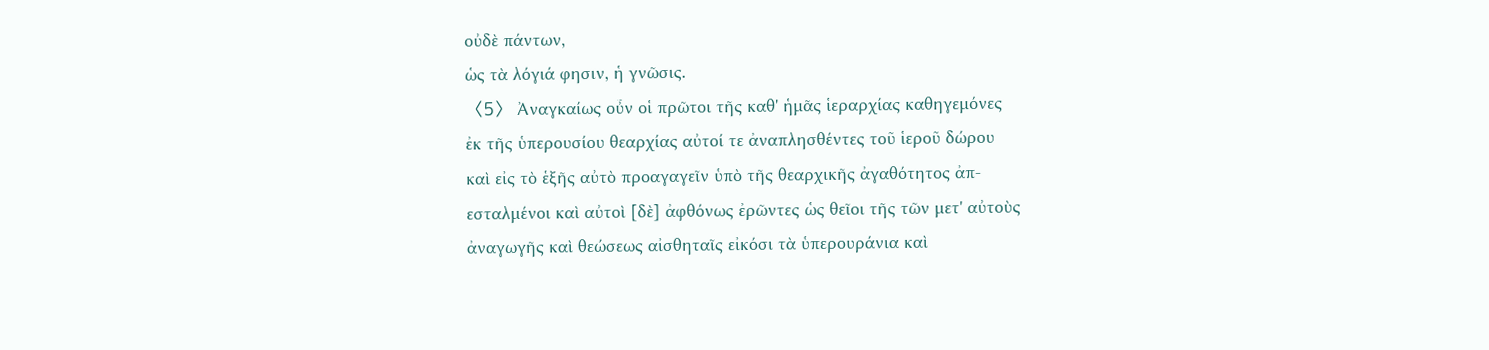οὐδὲ πάντων,
ὡς τὰ λόγιά φησιν, ἡ γνῶσις.
〈5〉 Ἀναγκαίως οὖν οἱ πρῶτοι τῆς καθ' ἡμᾶς ἱεραρχίας καθηγεμόνες
ἐκ τῆς ὑπερουσίου θεαρχίας αὐτοί τε ἀναπλησθέντες τοῦ ἱεροῦ δώρου
καὶ εἰς τὸ ἑξῆς αὐτὸ προαγαγεῖν ὑπὸ τῆς θεαρχικῆς ἀγαθότητος ἀπ-
εσταλμένοι καὶ αὐτοὶ [δὲ] ἀφθόνως ἐρῶντες ὡς θεῖοι τῆς τῶν μετ' αὐτοὺς
ἀναγωγῆς καὶ θεώσεως αἰσθηταῖς εἰκόσι τὰ ὑπερουράνια καὶ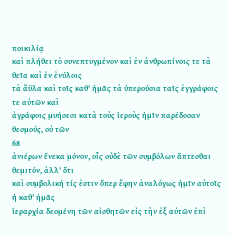ποικιλίᾳ
καὶ πλήθει τὸ συνεπτυγμένον καὶ ἐν ἀνθρωπίνοις τε τὰ θεῖα καὶ ἐν ἐνύλοις
τὰ ἄϋλα καὶ τοῖς καθ' ἡμᾶς τὰ ὑπερούσια ταῖς ἐγγράφοις τε αὐτῶν καὶ
ἀγράφοις μυήσεσι κατὰ τοὺς ἱεροὺς ἡμῖν παρέδοσαν θεσμούς, οὐ τῶν
68
ἀνιέρων ἕνεκα μόνον, οἷς οὐδὲ τῶν συμβόλων ἅπτεσθαι θεμιτόν, ἀλλ' ὅτι
καὶ συμβολική τίς ἐστιν ὅπερ ἔφην ἀναλόγως ἡμῖν αὐτοῖς ἡ καθ' ἡμᾶς
ἱεραρχία δεομένη τῶν αἰσθητῶν εἰς τὴν ἐξ αὐτῶν ἐπὶ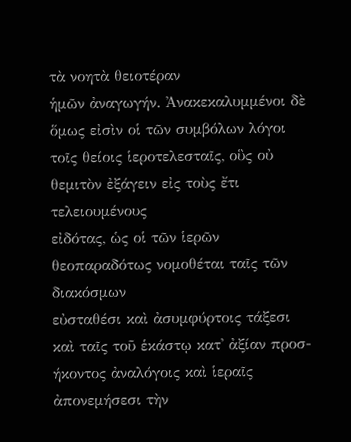τὰ νοητὰ θειοτέραν
ἡμῶν ἀναγωγήν. Ἀνακεκαλυμμένοι δὲ ὅμως εἰσὶν οἱ τῶν συμβόλων λόγοι
τοῖς θείοις ἱεροτελεσταῖς, οὓς οὐ θεμιτὸν ἐξάγειν εἰς τοὺς ἔτι τελειουμένους
εἰδότας, ὡς οἱ τῶν ἱερῶν θεοπαραδότως νομοθέται ταῖς τῶν διακόσμων
εὐσταθέσι καὶ ἀσυμφύρτοις τάξεσι καὶ ταῖς τοῦ ἑκάστῳ κατ' ἀξίαν προσ-
ήκοντος ἀναλόγοις καὶ ἱεραῖς ἀπονεμήσεσι τὴν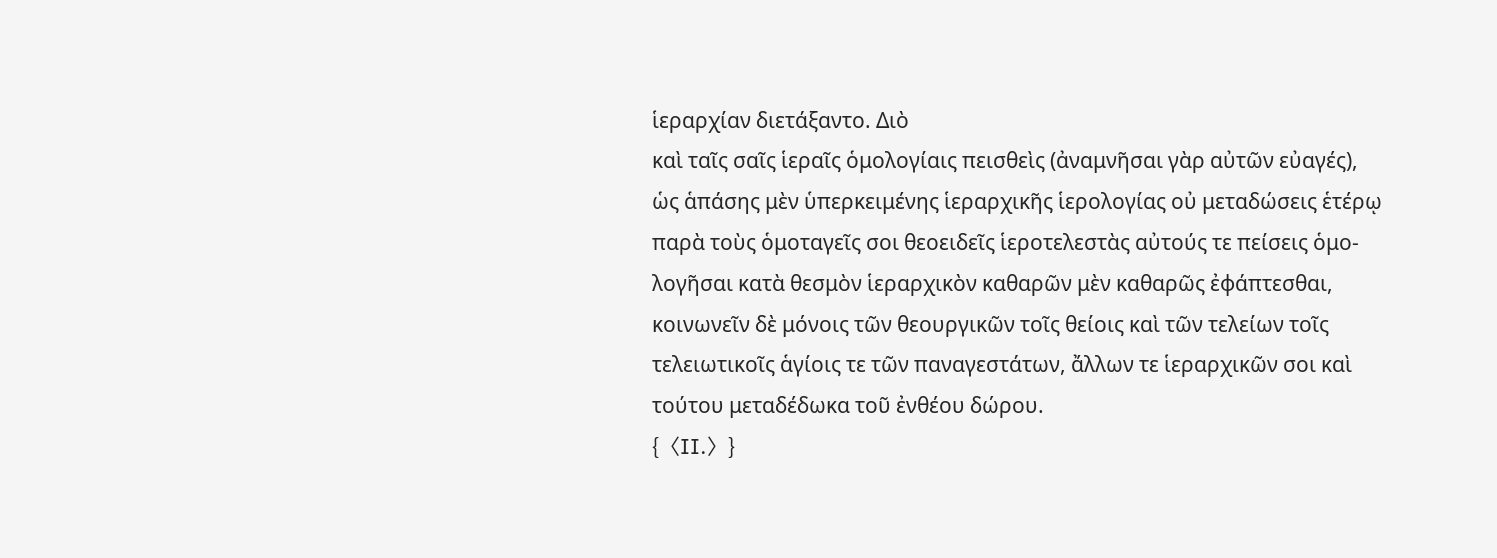ἱεραρχίαν διετάξαντο. Διὸ
καὶ ταῖς σαῖς ἱεραῖς ὁμολογίαις πεισθεὶς (ἀναμνῆσαι γὰρ αὐτῶν εὐαγές),
ὡς ἁπάσης μὲν ὑπερκειμένης ἱεραρχικῆς ἱερολογίας οὐ μεταδώσεις ἑτέρῳ
παρὰ τοὺς ὁμοταγεῖς σοι θεοειδεῖς ἱεροτελεστὰς αὐτούς τε πείσεις ὁμο-
λογῆσαι κατὰ θεσμὸν ἱεραρχικὸν καθαρῶν μὲν καθαρῶς ἐφάπτεσθαι,
κοινωνεῖν δὲ μόνοις τῶν θεουργικῶν τοῖς θείοις καὶ τῶν τελείων τοῖς
τελειωτικοῖς ἁγίοις τε τῶν παναγεστάτων, ἄλλων τε ἱεραρχικῶν σοι καὶ
τούτου μεταδέδωκα τοῦ ἐνθέου δώρου.
{〈II.〉}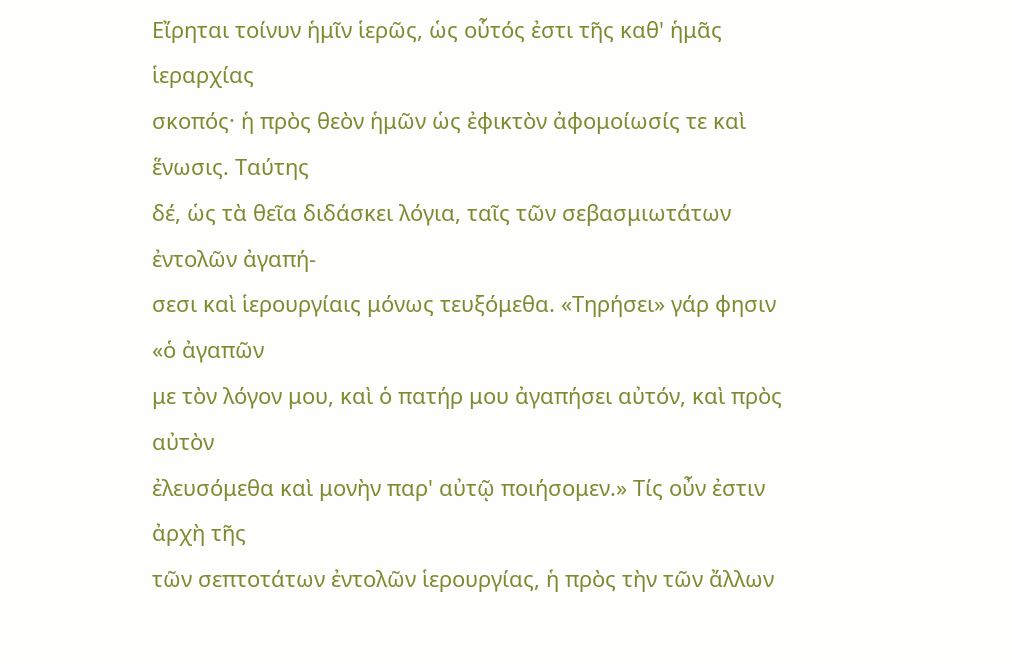Εἴρηται τοίνυν ἡμῖν ἱερῶς, ὡς οὗτός ἐστι τῆς καθ' ἡμᾶς ἱεραρχίας
σκοπός· ἡ πρὸς θεὸν ἡμῶν ὡς ἐφικτὸν ἀφομοίωσίς τε καὶ ἕνωσις. Ταύτης
δέ, ὡς τὰ θεῖα διδάσκει λόγια, ταῖς τῶν σεβασμιωτάτων ἐντολῶν ἀγαπή-
σεσι καὶ ἱερουργίαις μόνως τευξόμεθα. «Τηρήσει» γάρ φησιν «ὁ ἀγαπῶν
με τὸν λόγον μου, καὶ ὁ πατήρ μου ἀγαπήσει αὐτόν, καὶ πρὸς αὐτὸν
ἐλευσόμεθα καὶ μονὴν παρ' αὐτῷ ποιήσομεν.» Τίς οὖν ἐστιν ἀρχὴ τῆς
τῶν σεπτοτάτων ἐντολῶν ἱερουργίας, ἡ πρὸς τὴν τῶν ἄλλων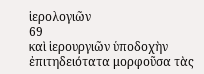ἱερολογιῶν
69
καὶ ἱερουργιῶν ὑποδοχὴν ἐπιτηδειότατα μορφοῦσα τὰς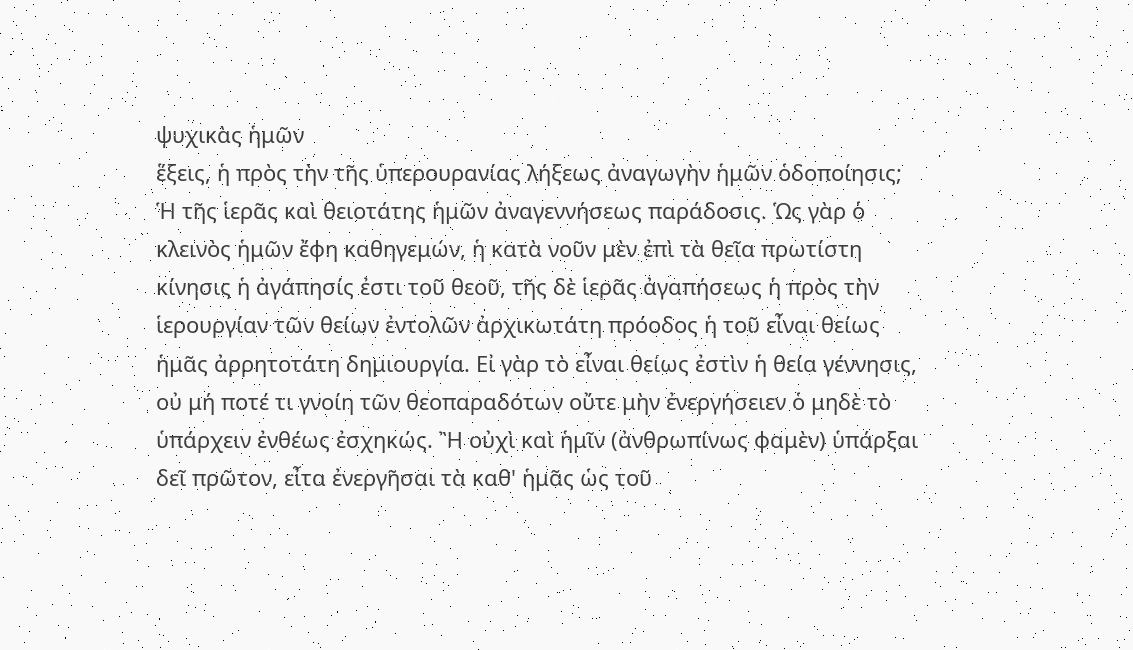ψυχικὰς ἡμῶν
ἕξεις, ἡ πρὸς τὴν τῆς ὑπερουρανίας λήξεως ἀναγωγὴν ἡμῶν ὁδοποίησις;
Ἡ τῆς ἱερᾶς καὶ θειοτάτης ἡμῶν ἀναγεννήσεως παράδοσις. Ὡς γὰρ ὁ
κλεινὸς ἡμῶν ἔφη καθηγεμών, ἡ κατὰ νοῦν μὲν ἐπὶ τὰ θεῖα πρωτίστη
κίνησις ἡ ἀγάπησίς ἐστι τοῦ θεοῦ, τῆς δὲ ἱερᾶς ἀγαπήσεως ἡ πρὸς τὴν
ἱερουργίαν τῶν θείων ἐντολῶν ἀρχικωτάτη πρόοδος ἡ τοῦ εἶναι θείως
ἡμᾶς ἀρρητοτάτη δημιουργία. Εἰ γὰρ τὸ εἶναι θείως ἐστὶν ἡ θεία γέννησις,
οὐ μή ποτέ τι γνοίη τῶν θεοπαραδότων οὔτε μὴν ἐνεργήσειεν ὁ μηδὲ τὸ
ὑπάρχειν ἐνθέως ἐσχηκώς. Ἢ οὐχὶ καὶ ἡμῖν (ἀνθρωπίνως φαμὲν) ὑπάρξαι
δεῖ πρῶτον, εἶτα ἐνεργῆσαι τὰ καθ' ἡμᾶς ὡς τοῦ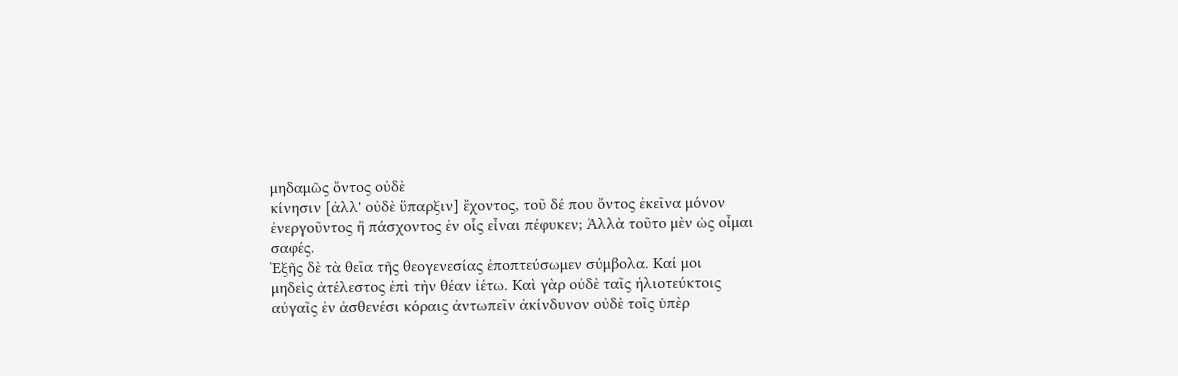μηδαμῶς ὄντος οὐδὲ
κίνησιν [ἀλλ' οὐδὲ ὕπαρξιν] ἔχοντος, τοῦ δέ που ὄντος ἐκεῖνα μόνον
ἐνεργοῦντος ἢ πάσχοντος ἐν οἷς εἶναι πέφυκεν; Ἀλλὰ τοῦτο μὲν ὡς οἶμαι
σαφές.
Ἑξῆς δὲ τὰ θεῖα τῆς θεογενεσίας ἐποπτεύσωμεν σύμβολα. Καί μοι
μηδεὶς ἀτέλεστος ἐπὶ τὴν θέαν ἰέτω. Καὶ γὰρ οὐδὲ ταῖς ἡλιοτεύκτοις
αὐγαῖς ἐν ἀσθενέσι κόραις ἀντωπεῖν ἀκίνδυνον οὐδὲ τοῖς ὑπὲρ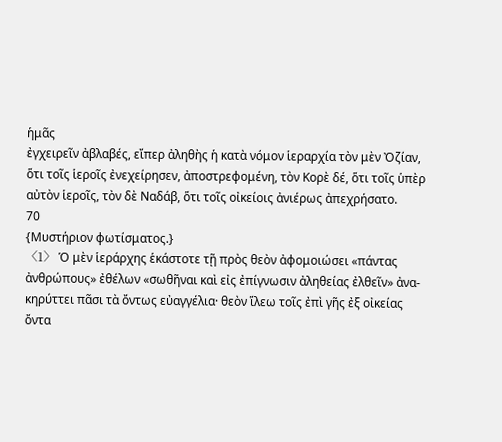ἡμᾶς
ἐγχειρεῖν ἀβλαβές, εἴπερ ἀληθὴς ἡ κατὰ νόμον ἱεραρχία τὸν μὲν Ὀζίαν,
ὅτι τοῖς ἱεροῖς ἐνεχείρησεν, ἀποστρεφομένη, τὸν Κορὲ δέ, ὅτι τοῖς ὑπὲρ
αὐτὸν ἱεροῖς, τὸν δὲ Ναδάβ, ὅτι τοῖς οἰκείοις ἀνιέρως ἀπεχρήσατο.
70
{Μυστήριον φωτίσματος.}
〈1〉 Ὁ μὲν ἱεράρχης ἑκάστοτε τῇ πρὸς θεὸν ἀφομοιώσει «πάντας
ἀνθρώπους» ἐθέλων «σωθῆναι καὶ εἰς ἐπίγνωσιν ἀληθείας ἐλθεῖν» ἀνα-
κηρύττει πᾶσι τὰ ὄντως εὐαγγέλια· θεὸν ἵλεω τοῖς ἐπὶ γῆς ἐξ οἰκείας
ὄντα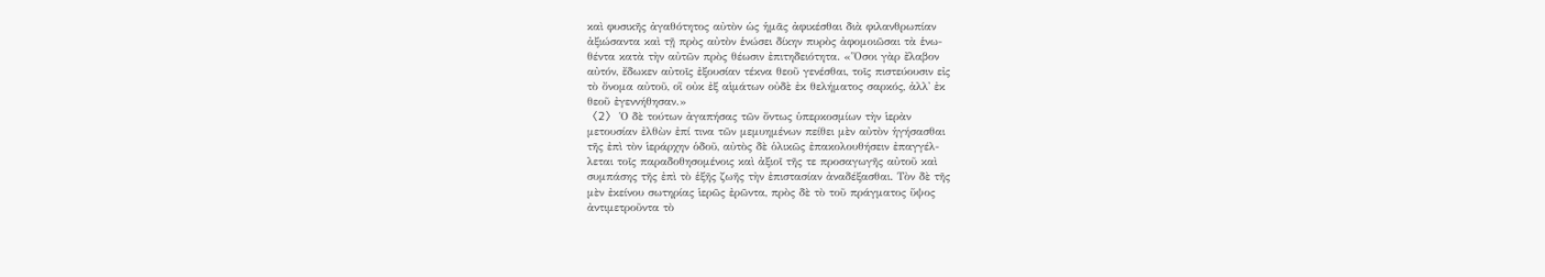καὶ φυσικῆς ἀγαθότητος αὐτὸν ὡς ἡμᾶς ἀφικέσθαι διὰ φιλανθρωπίαν
ἀξιώσαντα καὶ τῇ πρὸς αὐτὸν ἑνώσει δίκην πυρὸς ἀφομοιῶσαι τὰ ἑνω-
θέντα κατὰ τὴν αὐτῶν πρὸς θέωσιν ἐπιτηδειότητα. «Ὅσοι γὰρ ἔλαβον
αὐτόν, ἔδωκεν αὐτοῖς ἐξουσίαν τέκνα θεοῦ γενέσθαι, τοῖς πιστεύουσιν εἰς
τὸ ὄνομα αὐτοῦ, οἳ οὐκ ἐξ αἱμάτων οὐδὲ ἐκ θελήματος σαρκός, ἀλλ' ἐκ
θεοῦ ἐγεννήθησαν.»
〈2〉 Ὁ δὲ τούτων ἀγαπήσας τῶν ὄντως ὑπερκοσμίων τὴν ἱερὰν
μετουσίαν ἐλθὼν ἐπί τινα τῶν μεμυημένων πείθει μὲν αὐτὸν ἡγήσασθαι
τῆς ἐπὶ τὸν ἱεράρχην ὁδοῦ, αὐτὸς δὲ ὁλικῶς ἐπακολουθήσειν ἐπαγγέλ-
λεται τοῖς παραδοθησομένοις καὶ ἀξιοῖ τῆς τε προσαγωγῆς αὐτοῦ καὶ
συμπάσης τῆς ἐπὶ τὸ ἑξῆς ζωῆς τὴν ἐπιστασίαν ἀναδέξασθαι. Τὸν δὲ τῆς
μὲν ἐκείνου σωτηρίας ἱερῶς ἐρῶντα, πρὸς δὲ τὸ τοῦ πράγματος ὕψος
ἀντιμετροῦντα τὸ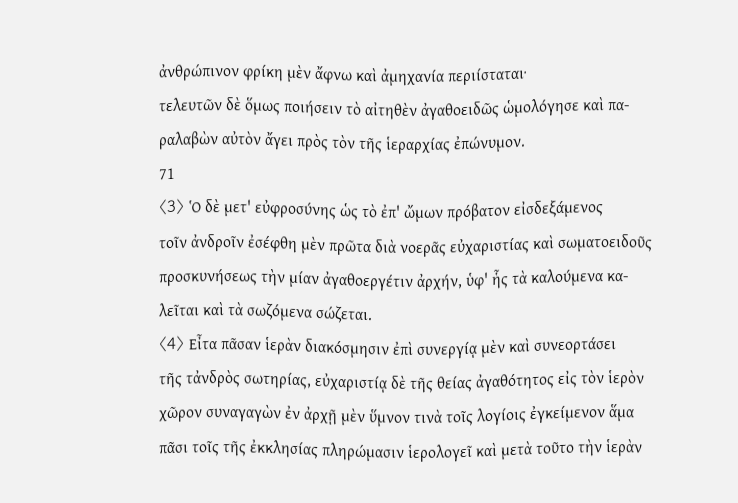ἀνθρώπινον φρίκη μὲν ἄφνω καὶ ἀμηχανία περιίσταται·
τελευτῶν δὲ ὅμως ποιήσειν τὸ αἰτηθὲν ἀγαθοειδῶς ὡμολόγησε καὶ πα-
ραλαβὼν αὐτὸν ἄγει πρὸς τὸν τῆς ἱεραρχίας ἐπώνυμον.
71
〈3〉 Ὁ δὲ μετ' εὐφροσύνης ὡς τὸ ἐπ' ὤμων πρόβατον εἰσδεξάμενος
τοῖν ἀνδροῖν ἐσέφθη μὲν πρῶτα διὰ νοερᾶς εὐχαριστίας καὶ σωματοειδοῦς
προσκυνήσεως τὴν μίαν ἀγαθοεργέτιν ἀρχήν, ὑφ' ἧς τὰ καλούμενα κα-
λεῖται καὶ τὰ σωζόμενα σώζεται.
〈4〉 Εἶτα πᾶσαν ἱερὰν διακόσμησιν ἐπὶ συνεργίᾳ μὲν καὶ συνεορτάσει
τῆς τἀνδρὸς σωτηρίας, εὐχαριστίᾳ δὲ τῆς θείας ἀγαθότητος εἰς τὸν ἱερὸν
χῶρον συναγαγὼν ἐν ἀρχῇ μὲν ὕμνον τινὰ τοῖς λογίοις ἐγκείμενον ἅμα
πᾶσι τοῖς τῆς ἐκκλησίας πληρώμασιν ἱερολογεῖ καὶ μετὰ τοῦτο τὴν ἱερὰν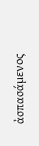ἀσπασάμενος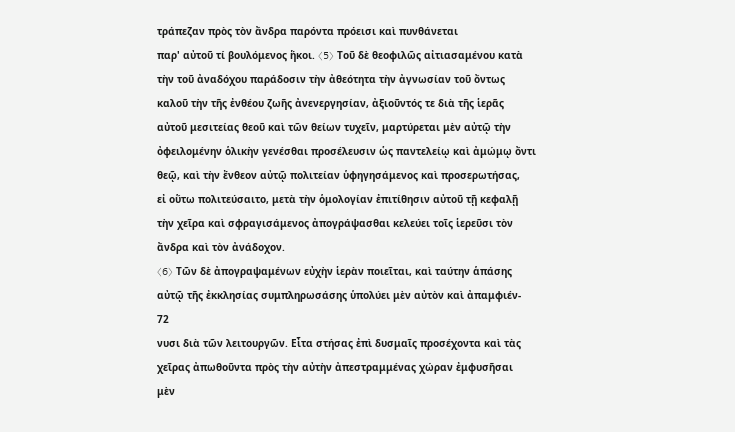τράπεζαν πρὸς τὸν ἄνδρα παρόντα πρόεισι καὶ πυνθάνεται
παρ' αὐτοῦ τί βουλόμενος ἥκοι. 〈5〉 Τοῦ δὲ θεοφιλῶς αἰτιασαμένου κατὰ
τὴν τοῦ ἀναδόχου παράδοσιν τὴν ἀθεότητα τὴν ἀγνωσίαν τοῦ ὄντως
καλοῦ τὴν τῆς ἐνθέου ζωῆς ἀνενεργησίαν, ἀξιοῦντός τε διὰ τῆς ἱερᾶς
αὐτοῦ μεσιτείας θεοῦ καὶ τῶν θείων τυχεῖν, μαρτύρεται μὲν αὐτῷ τὴν
ὀφειλομένην ὁλικὴν γενέσθαι προσέλευσιν ὡς παντελείῳ καὶ ἀμώμῳ ὄντι
θεῷ, καὶ τὴν ἔνθεον αὐτῷ πολιτείαν ὑφηγησάμενος καὶ προσερωτήσας,
εἰ οὕτω πολιτεύσαιτο, μετὰ τὴν ὁμολογίαν ἐπιτίθησιν αὐτοῦ τῇ κεφαλῇ
τὴν χεῖρα καὶ σφραγισάμενος ἀπογράψασθαι κελεύει τοῖς ἱερεῦσι τὸν
ἄνδρα καὶ τὸν ἀνάδοχον.
〈6〉 Τῶν δὲ ἀπογραψαμένων εὐχὴν ἱερὰν ποιεῖται, καὶ ταύτην ἁπάσης
αὐτῷ τῆς ἐκκλησίας συμπληρωσάσης ὑπολύει μὲν αὐτὸν καὶ ἀπαμφιέν-
72
νυσι διὰ τῶν λειτουργῶν. Εἶτα στήσας ἐπὶ δυσμαῖς προσέχοντα καὶ τὰς
χεῖρας ἀπωθοῦντα πρὸς τὴν αὐτὴν ἀπεστραμμένας χώραν ἐμφυσῆσαι
μὲν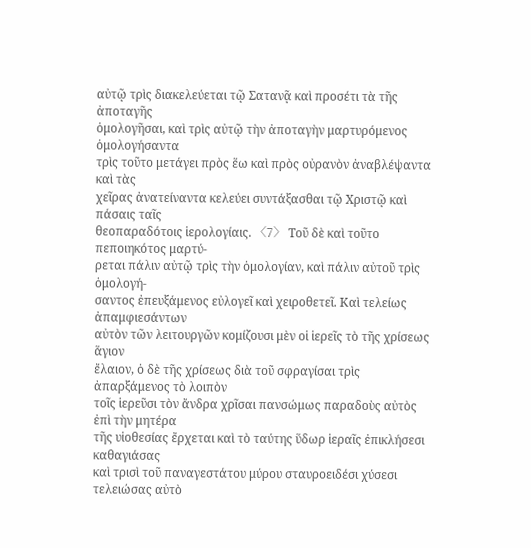αὐτῷ τρὶς διακελεύεται τῷ Σατανᾷ καὶ προσέτι τὰ τῆς ἀποταγῆς
ὁμολογῆσαι, καὶ τρὶς αὐτῷ τὴν ἀποταγὴν μαρτυρόμενος ὁμολογήσαντα
τρὶς τοῦτο μετάγει πρὸς ἕω καὶ πρὸς οὐρανὸν ἀναβλέψαντα καὶ τὰς
χεῖρας ἀνατείναντα κελεύει συντάξασθαι τῷ Χριστῷ καὶ πάσαις ταῖς
θεοπαραδότοις ἱερολογίαις. 〈7〉 Τοῦ δὲ καὶ τοῦτο πεποιηκότος μαρτύ-
ρεται πάλιν αὐτῷ τρὶς τὴν ὁμολογίαν, καὶ πάλιν αὐτοῦ τρὶς ὁμολογή-
σαντος ἐπευξάμενος εὐλογεῖ καὶ χειροθετεῖ. Καὶ τελείως ἀπαμφιεσάντων
αὐτὸν τῶν λειτουργῶν κομίζουσι μὲν οἱ ἱερεῖς τὸ τῆς χρίσεως ἅγιον
ἔλαιον, ὁ δὲ τῆς χρίσεως διὰ τοῦ σφραγίσαι τρὶς ἀπαρξάμενος τὸ λοιπὸν
τοῖς ἱερεῦσι τὸν ἄνδρα χρῖσαι πανσώμως παραδοὺς αὐτὸς ἐπὶ τὴν μητέρα
τῆς υἱοθεσίας ἔρχεται καὶ τὸ ταύτης ὕδωρ ἱεραῖς ἐπικλήσεσι καθαγιάσας
καὶ τρισὶ τοῦ παναγεστάτου μύρου σταυροειδέσι χύσεσι τελειώσας αὐτὸ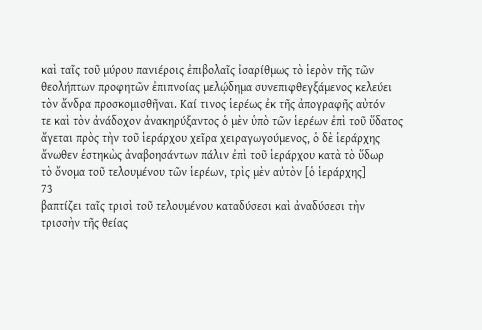καὶ ταῖς τοῦ μύρου πανιέροις ἐπιβολαῖς ἰσαρίθμως τὸ ἱερὸν τῆς τῶν
θεολήπτων προφητῶν ἐπιπνοίας μελῴδημα συνεπιφθεγξάμενος κελεύει
τὸν ἄνδρα προσκομισθῆναι. Καί τινος ἱερέως ἐκ τῆς ἀπογραφῆς αὐτόν
τε καὶ τὸν ἀνάδοχον ἀνακηρύξαντος ὁ μὲν ὑπὸ τῶν ἱερέων ἐπὶ τοῦ ὕδατος
ἄγεται πρὸς τὴν τοῦ ἱεράρχου χεῖρα χειραγωγούμενος, ὁ δὲ ἱεράρχης
ἄνωθεν ἑστηκὼς ἀναβοησάντων πάλιν ἐπὶ τοῦ ἱεράρχου κατὰ τὸ ὕδωρ
τὸ ὄνομα τοῦ τελουμένου τῶν ἱερέων, τρὶς μὲν αὐτὸν [ὁ ἱεράρχης]
73
βαπτίζει ταῖς τρισὶ τοῦ τελουμένου καταδύσεσι καὶ ἀναδύσεσι τὴν
τρισσὴν τῆς θείας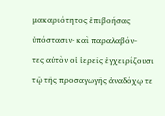μακαριότητος ἐπιβοήσας ὑπόστασιν· καὶ παραλαβόν-
τες αὐτὸν οἱ ἱερεῖς ἐγχειρίζουσι τῷ τῆς προσαγωγῆς ἀναδόχῳ τε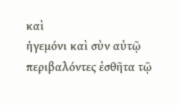καὶ
ἡγεμόνι καὶ σὺν αὐτῷ περιβαλόντες ἐσθῆτα τῷ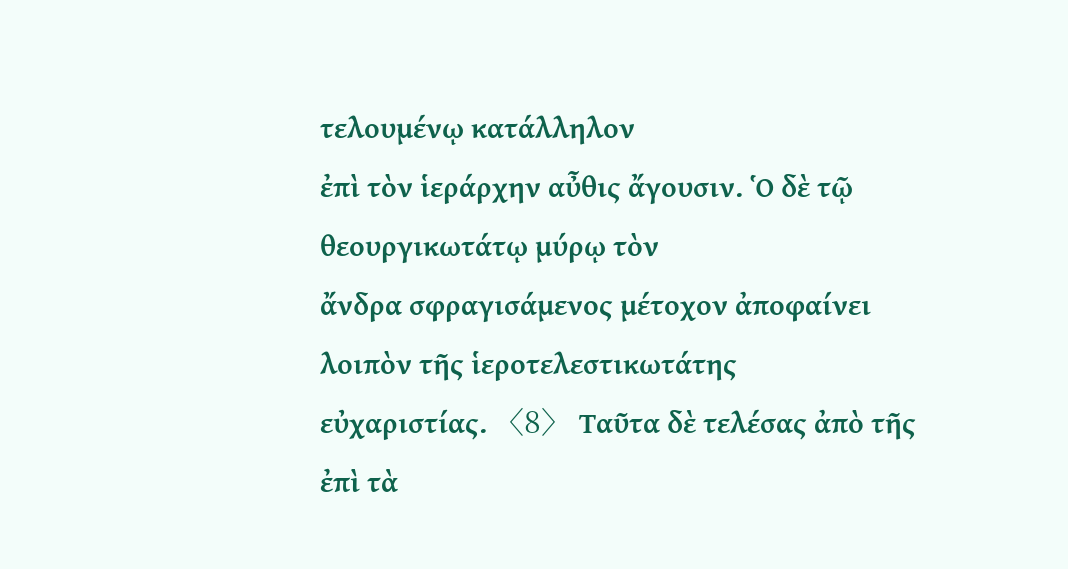τελουμένῳ κατάλληλον
ἐπὶ τὸν ἱεράρχην αὖθις ἄγουσιν. Ὁ δὲ τῷ θεουργικωτάτῳ μύρῳ τὸν
ἄνδρα σφραγισάμενος μέτοχον ἀποφαίνει λοιπὸν τῆς ἱεροτελεστικωτάτης
εὐχαριστίας. 〈8〉 Ταῦτα δὲ τελέσας ἀπὸ τῆς ἐπὶ τὰ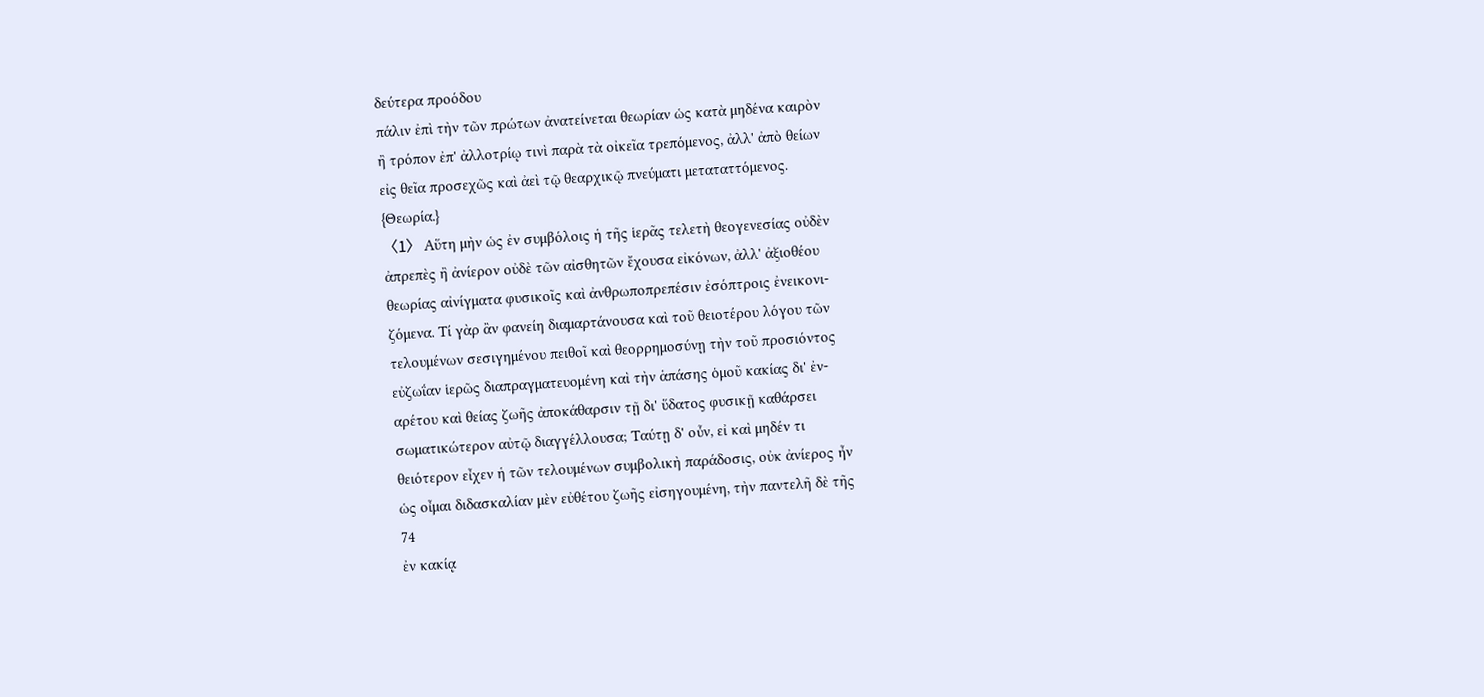δεύτερα προόδου
πάλιν ἐπὶ τὴν τῶν πρώτων ἀνατείνεται θεωρίαν ὡς κατὰ μηδένα καιρὸν
ἢ τρόπον ἐπ' ἀλλοτρίῳ τινὶ παρὰ τὰ οἰκεῖα τρεπόμενος, ἀλλ' ἀπὸ θείων
εἰς θεῖα προσεχῶς καὶ ἀεὶ τῷ θεαρχικῷ πνεύματι μεταταττόμενος.
{Θεωρία.}
〈1〉 Αὕτη μὴν ὡς ἐν συμβόλοις ἡ τῆς ἱερᾶς τελετὴ θεογενεσίας οὐδὲν
ἀπρεπὲς ἢ ἀνίερον οὐδὲ τῶν αἰσθητῶν ἔχουσα εἰκόνων, ἀλλ' ἀξιοθέου
θεωρίας αἰνίγματα φυσικοῖς καὶ ἀνθρωποπρεπέσιν ἐσόπτροις ἐνεικονι-
ζόμενα. Τί γὰρ ἂν φανείη διαμαρτάνουσα καὶ τοῦ θειοτέρου λόγου τῶν
τελουμένων σεσιγημένου πειθοῖ καὶ θεορρημοσύνῃ τὴν τοῦ προσιόντος
εὐζωΐαν ἱερῶς διαπραγματευομένη καὶ τὴν ἁπάσης ὁμοῦ κακίας δι' ἐν-
αρέτου καὶ θείας ζωῆς ἀποκάθαρσιν τῇ δι' ὕδατος φυσικῇ καθάρσει
σωματικώτερον αὐτῷ διαγγέλλουσα; Ταύτῃ δ' οὖν, εἰ καὶ μηδέν τι
θειότερον εἶχεν ἡ τῶν τελουμένων συμβολικὴ παράδοσις, οὐκ ἀνίερος ἦν
ὡς οἶμαι διδασκαλίαν μὲν εὐθέτου ζωῆς εἰσηγουμένη, τὴν παντελῆ δὲ τῆς
74
ἐν κακίᾳ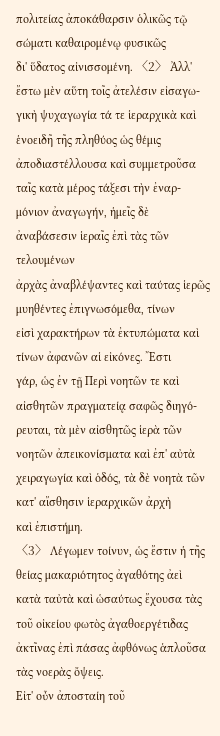πολιτείας ἀποκάθαρσιν ὁλικῶς τῷ σώματι καθαιρομένῳ φυσικῶς
δι' ὕδατος αἰνισσομένη. 〈2〉 Ἀλλ' ἔστω μὲν αὕτη τοῖς ἀτελέσιν εἰσαγω-
γικὴ ψυχαγωγία τά τε ἱεραρχικὰ καὶ ἑνοειδῆ τῆς πληθύος ὡς θέμις
ἀποδιαστέλλουσα καὶ συμμετροῦσα ταῖς κατὰ μέρος τάξεσι τὴν ἐναρ-
μόνιον ἀναγωγήν, ἡμεῖς δὲ ἀναβάσεσιν ἱεραῖς ἐπὶ τὰς τῶν τελουμένων
ἀρχὰς ἀναβλέψαντες καὶ ταύτας ἱερῶς μυηθέντες ἐπιγνωσόμεθα, τίνων
εἰσὶ χαρακτήρων τὰ ἐκτυπώματα καὶ τίνων ἀφανῶν αἱ εἰκόνες. Ἔστι
γάρ, ὡς ἐν τῇ Περὶ νοητῶν τε καὶ αἰσθητῶν πραγματείᾳ σαφῶς διηγό-
ρευται, τὰ μὲν αἰσθητῶς ἱερὰ τῶν νοητῶν ἀπεικονίσματα καὶ ἐπ' αὐτὰ
χειραγωγία καὶ ὁδός, τὰ δὲ νοητὰ τῶν κατ' αἴσθησιν ἱεραρχικῶν ἀρχὴ
καὶ ἐπιστήμη.
〈3〉 Λέγωμεν τοίνυν, ὡς ἔστιν ἡ τῆς θείας μακαριότητος ἀγαθότης ἀεὶ
κατὰ ταὐτὰ καὶ ὡσαύτως ἔχουσα τὰς τοῦ οἰκείου φωτὸς ἀγαθοεργέτιδας
ἀκτῖνας ἐπὶ πάσας ἀφθόνως ἁπλοῦσα τὰς νοερὰς ὄψεις.
Εἰτ' οὖν ἀποσταίη τοῦ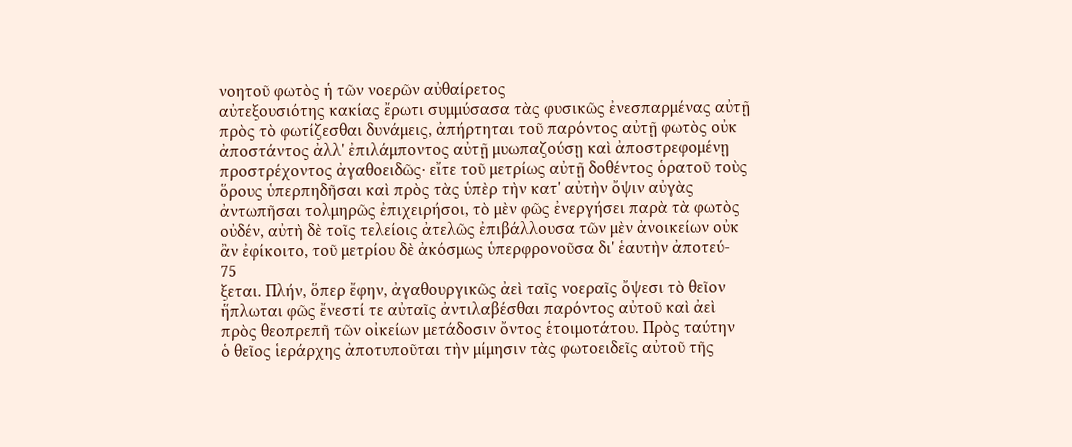νοητοῦ φωτὸς ἡ τῶν νοερῶν αὐθαίρετος
αὐτεξουσιότης κακίας ἔρωτι συμμύσασα τὰς φυσικῶς ἐνεσπαρμένας αὐτῇ
πρὸς τὸ φωτίζεσθαι δυνάμεις, ἀπήρτηται τοῦ παρόντος αὐτῇ φωτὸς οὐκ
ἀποστάντος ἀλλ' ἐπιλάμποντος αὐτῇ μυωπαζούσῃ καὶ ἀποστρεφομένῃ
προστρέχοντος ἀγαθοειδῶς· εἴτε τοῦ μετρίως αὐτῇ δοθέντος ὁρατοῦ τοὺς
ὅρους ὑπερπηδῆσαι καὶ πρὸς τὰς ὑπὲρ τὴν κατ' αὐτὴν ὄψιν αὐγὰς
ἀντωπῆσαι τολμηρῶς ἐπιχειρήσοι, τὸ μὲν φῶς ἐνεργήσει παρὰ τὰ φωτὸς
οὐδέν, αὐτὴ δὲ τοῖς τελείοις ἀτελῶς ἐπιβάλλουσα τῶν μὲν ἀνοικείων οὐκ
ἂν ἐφίκοιτο, τοῦ μετρίου δὲ ἀκόσμως ὑπερφρονοῦσα δι' ἑαυτὴν ἀποτεύ-
75
ξεται. Πλήν, ὅπερ ἔφην, ἀγαθουργικῶς ἀεὶ ταῖς νοεραῖς ὄψεσι τὸ θεῖον
ἥπλωται φῶς ἔνεστί τε αὐταῖς ἀντιλαβέσθαι παρόντος αὐτοῦ καὶ ἀεὶ
πρὸς θεοπρεπῆ τῶν οἰκείων μετάδοσιν ὄντος ἑτοιμοτάτου. Πρὸς ταύτην
ὁ θεῖος ἱεράρχης ἀποτυποῦται τὴν μίμησιν τὰς φωτοειδεῖς αὐτοῦ τῆς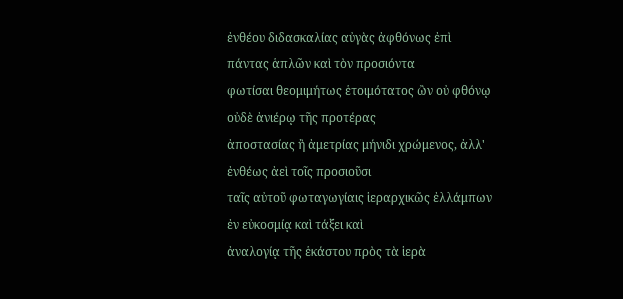ἐνθέου διδασκαλίας αὐγὰς ἀφθόνως ἐπὶ πάντας ἁπλῶν καὶ τὸν προσιόντα
φωτίσαι θεομιμήτως ἑτοιμότατος ὢν οὐ φθόνῳ οὐδὲ ἀνιέρῳ τῆς προτέρας
ἀποστασίας ἢ ἀμετρίας μήνιδι χρώμενος, ἀλλ' ἐνθέως ἀεὶ τοῖς προσιοῦσι
ταῖς αὐτοῦ φωταγωγίαις ἱεραρχικῶς ἐλλάμπων ἐν εὐκοσμίᾳ καὶ τάξει καὶ
ἀναλογίᾳ τῆς ἑκάστου πρὸς τὰ ἱερὰ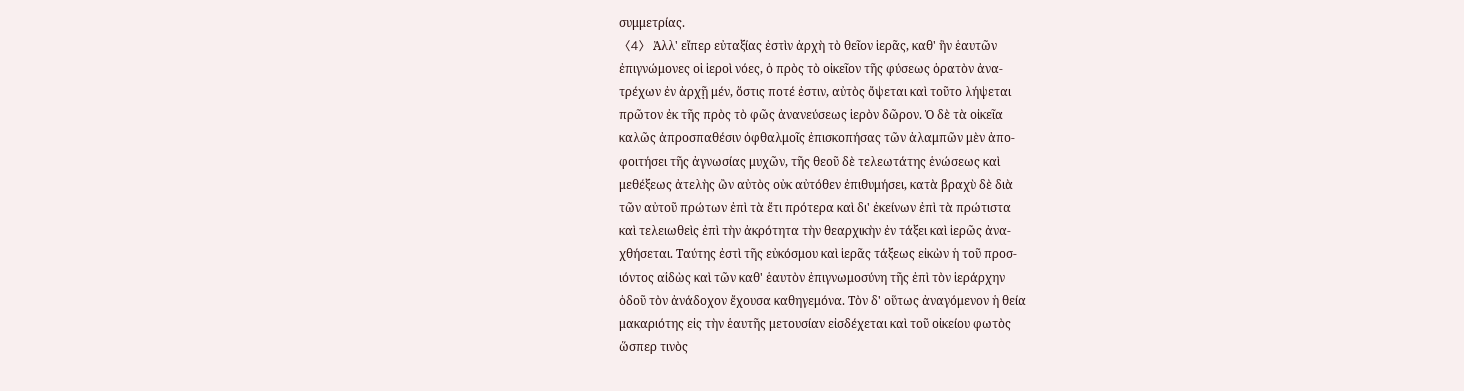συμμετρίας.
〈4〉 Ἀλλ' εἴπερ εὐταξίας ἐστὶν ἀρχὴ τὸ θεῖον ἱερᾶς, καθ' ἣν ἑαυτῶν
ἐπιγνώμονες οἱ ἱεροὶ νόες, ὁ πρὸς τὸ οἰκεῖον τῆς φύσεως ὁρατὸν ἀνα-
τρέχων ἐν ἀρχῇ μέν, ὅστις ποτέ ἐστιν, αὐτὸς ὄψεται καὶ τοῦτο λήψεται
πρῶτον ἐκ τῆς πρὸς τὸ φῶς ἀνανεύσεως ἱερὸν δῶρον. Ὁ δὲ τὰ οἰκεῖα
καλῶς ἀπροσπαθέσιν ὀφθαλμοῖς ἐπισκοπήσας τῶν ἀλαμπῶν μὲν ἀπο-
φοιτήσει τῆς ἀγνωσίας μυχῶν, τῆς θεοῦ δὲ τελεωτάτης ἑνώσεως καὶ
μεθέξεως ἀτελὴς ὢν αὐτὸς οὐκ αὐτόθεν ἐπιθυμήσει, κατὰ βραχὺ δὲ διὰ
τῶν αὐτοῦ πρώτων ἐπὶ τὰ ἔτι πρότερα καὶ δι' ἐκείνων ἐπὶ τὰ πρώτιστα
καὶ τελειωθεὶς ἐπὶ τὴν ἀκρότητα τὴν θεαρχικὴν ἐν τάξει καὶ ἱερῶς ἀνα-
χθήσεται. Ταύτης ἐστὶ τῆς εὐκόσμου καὶ ἱερᾶς τάξεως εἰκὼν ἡ τοῦ προσ-
ιόντος αἰδὼς καὶ τῶν καθ' ἑαυτὸν ἐπιγνωμοσύνη τῆς ἐπὶ τὸν ἱεράρχην
ὁδοῦ τὸν ἀνάδοχον ἔχουσα καθηγεμόνα. Τὸν δ' οὕτως ἀναγόμενον ἡ θεία
μακαριότης εἰς τὴν ἑαυτῆς μετουσίαν εἰσδέχεται καὶ τοῦ οἰκείου φωτὸς
ὥσπερ τινὸς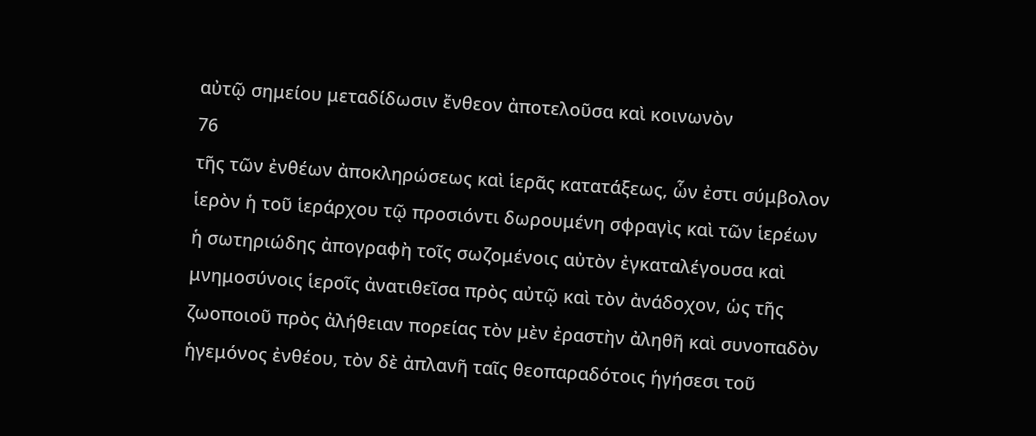αὐτῷ σημείου μεταδίδωσιν ἔνθεον ἀποτελοῦσα καὶ κοινωνὸν
76
τῆς τῶν ἐνθέων ἀποκληρώσεως καὶ ἱερᾶς κατατάξεως, ὧν ἐστι σύμβολον
ἱερὸν ἡ τοῦ ἱεράρχου τῷ προσιόντι δωρουμένη σφραγὶς καὶ τῶν ἱερέων
ἡ σωτηριώδης ἀπογραφὴ τοῖς σωζομένοις αὐτὸν ἐγκαταλέγουσα καὶ
μνημοσύνοις ἱεροῖς ἀνατιθεῖσα πρὸς αὐτῷ καὶ τὸν ἀνάδοχον, ὡς τῆς
ζωοποιοῦ πρὸς ἀλήθειαν πορείας τὸν μὲν ἐραστὴν ἀληθῆ καὶ συνοπαδὸν
ἡγεμόνος ἐνθέου, τὸν δὲ ἀπλανῆ ταῖς θεοπαραδότοις ἡγήσεσι τοῦ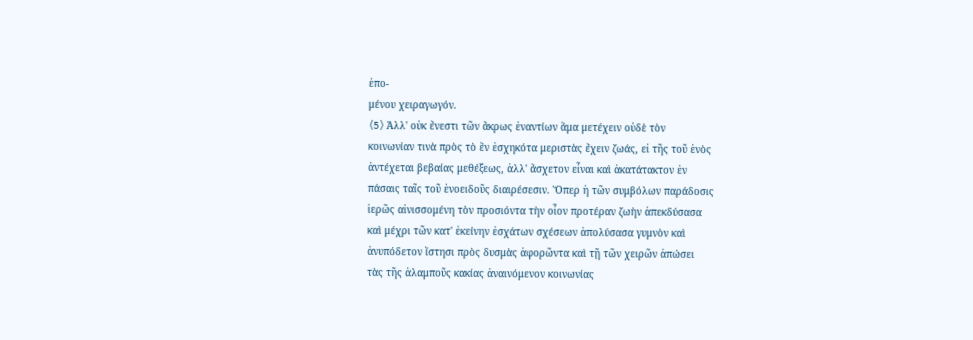ἑπο-
μένου χειραγωγόν.
〈5〉 Ἀλλ' οὐκ ἔνεστι τῶν ἄκρως ἐναντίων ἅμα μετέχειν οὐδὲ τὸν
κοινωνίαν τινὰ πρὸς τὸ ἓν ἐσχηκότα μεριστὰς ἔχειν ζωάς, εἰ τῆς τοῦ ἑνὸς
ἀντέχεται βεβαίας μεθέξεως, ἀλλ' ἄσχετον εἶναι καὶ ἀκατάτακτον ἐν
πάσαις ταῖς τοῦ ἑνοειδοῦς διαιρέσεσιν. Ὅπερ ἡ τῶν συμβόλων παράδοσις
ἱερῶς αἰνισσομένη τὸν προσιόντα τὴν οἷον προτέραν ζωὴν ἀπεκδύσασα
καὶ μέχρι τῶν κατ' ἐκείνην ἐσχάτων σχέσεων ἀπολύσασα γυμνὸν καὶ
ἀνυπόδετον ἵστησι πρὸς δυσμὰς ἀφορῶντα καὶ τῇ τῶν χειρῶν ἀπώσει
τὰς τῆς ἀλαμποῦς κακίας ἀναινόμενον κοινωνίας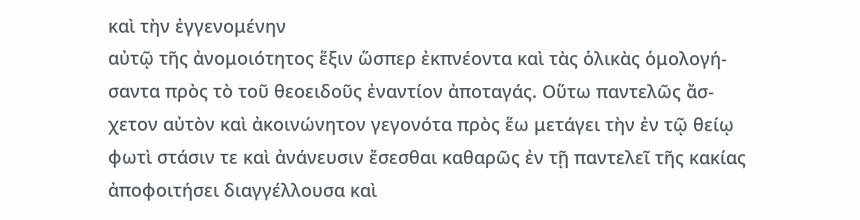καὶ τὴν ἐγγενομένην
αὐτῷ τῆς ἀνομοιότητος ἕξιν ὥσπερ ἐκπνέοντα καὶ τὰς ὁλικὰς ὁμολογή-
σαντα πρὸς τὸ τοῦ θεοειδοῦς ἐναντίον ἀποταγάς. Οὕτω παντελῶς ἄσ-
χετον αὐτὸν καὶ ἀκοινώνητον γεγονότα πρὸς ἕω μετάγει τὴν ἐν τῷ θείῳ
φωτὶ στάσιν τε καὶ ἀνάνευσιν ἔσεσθαι καθαρῶς ἐν τῇ παντελεῖ τῆς κακίας
ἀποφοιτήσει διαγγέλλουσα καὶ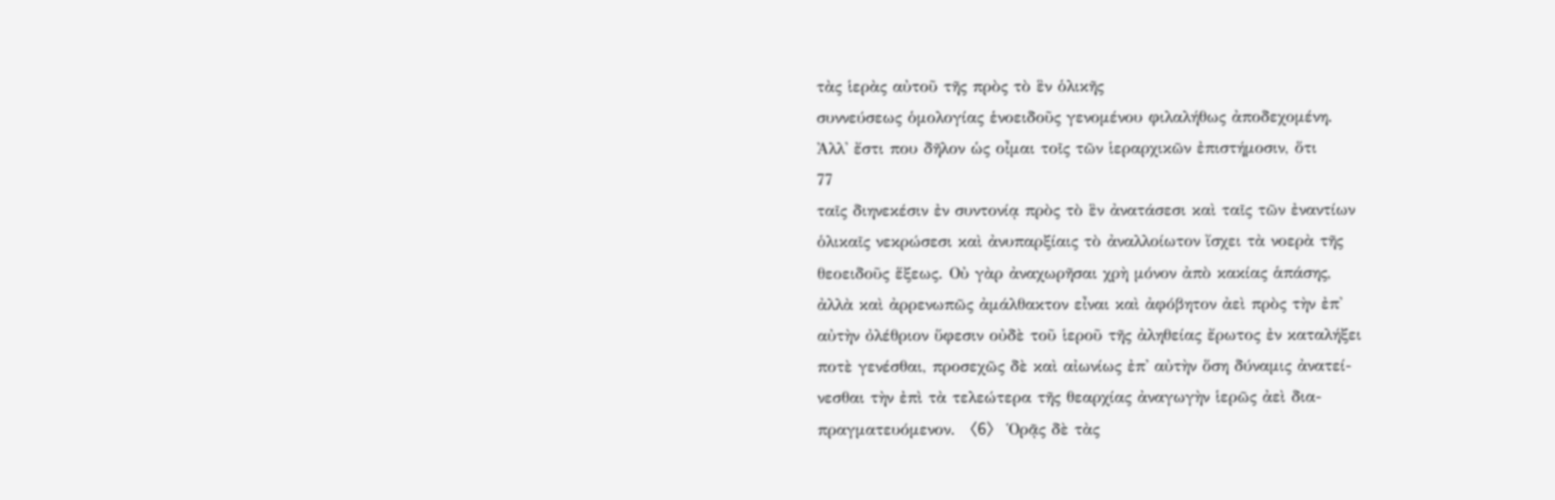τὰς ἱερὰς αὐτοῦ τῆς πρὸς τὸ ἓν ὁλικῆς
συννεύσεως ὁμολογίας ἑνοειδοῦς γενομένου φιλαλήθως ἀποδεχομένη.
Ἀλλ' ἔστι που δῆλον ὡς οἶμαι τοῖς τῶν ἱεραρχικῶν ἐπιστήμοσιν, ὅτι
77
ταῖς διηνεκέσιν ἐν συντονίᾳ πρὸς τὸ ἓν ἀνατάσεσι καὶ ταῖς τῶν ἐναντίων
ὁλικαῖς νεκρώσεσι καὶ ἀνυπαρξίαις τὸ ἀναλλοίωτον ἴσχει τὰ νοερὰ τῆς
θεοειδοῦς ἕξεως. Οὐ γὰρ ἀναχωρῆσαι χρὴ μόνον ἀπὸ κακίας ἁπάσης,
ἀλλὰ καὶ ἀρρενωπῶς ἀμάλθακτον εἶναι καὶ ἀφόβητον ἀεὶ πρὸς τὴν ἐπ'
αὐτὴν ὀλέθριον ὕφεσιν οὐδὲ τοῦ ἱεροῦ τῆς ἀληθείας ἔρωτος ἐν καταλήξει
ποτὲ γενέσθαι, προσεχῶς δὲ καὶ αἰωνίως ἐπ' αὐτὴν ὅση δύναμις ἀνατεί-
νεσθαι τὴν ἐπὶ τὰ τελεώτερα τῆς θεαρχίας ἀναγωγὴν ἱερῶς ἀεὶ δια-
πραγματευόμενον. 〈6〉 Ὁρᾷς δὲ τὰς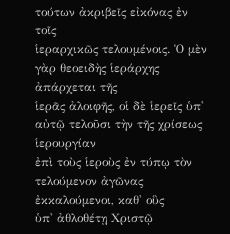τούτων ἀκριβεῖς εἰκόνας ἐν τοῖς
ἱεραρχικῶς τελουμένοις. Ὁ μὲν γὰρ θεοειδὴς ἱεράρχης ἀπάρχεται τῆς
ἱερᾶς ἀλοιφῆς, οἱ δὲ ἱερεῖς ὑπ' αὐτῷ τελοῦσι τὴν τῆς χρίσεως ἱερουργίαν
ἐπὶ τοὺς ἱεροὺς ἐν τύπῳ τὸν τελούμενον ἀγῶνας ἐκκαλούμενοι, καθ' οὓς
ὑπ' ἀθλοθέτῃ Χριστῷ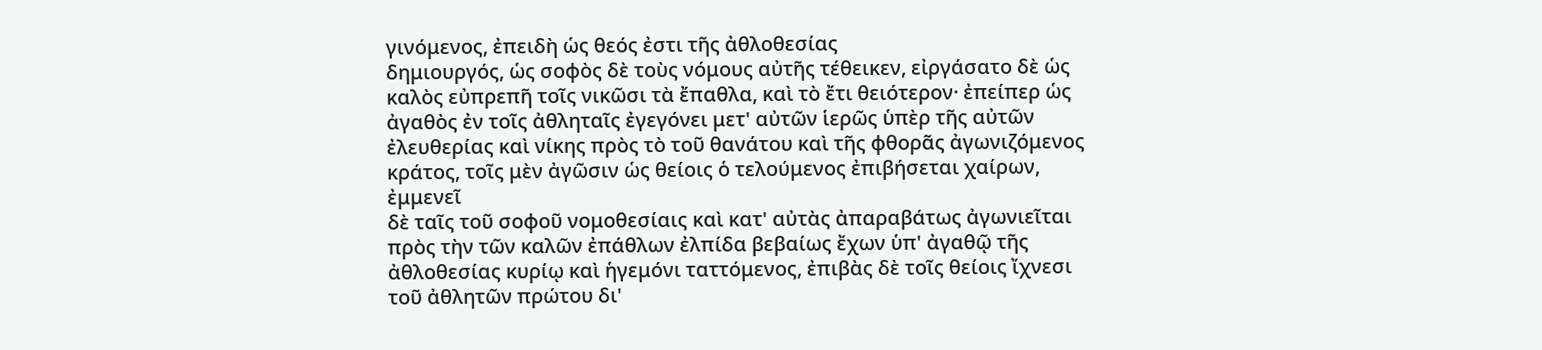γινόμενος, ἐπειδὴ ὡς θεός ἐστι τῆς ἀθλοθεσίας
δημιουργός, ὡς σοφὸς δὲ τοὺς νόμους αὐτῆς τέθεικεν, εἰργάσατο δὲ ὡς
καλὸς εὐπρεπῆ τοῖς νικῶσι τὰ ἔπαθλα, καὶ τὸ ἔτι θειότερον· ἐπείπερ ὡς
ἀγαθὸς ἐν τοῖς ἀθληταῖς ἐγεγόνει μετ' αὐτῶν ἱερῶς ὑπὲρ τῆς αὐτῶν
ἐλευθερίας καὶ νίκης πρὸς τὸ τοῦ θανάτου καὶ τῆς φθορᾶς ἀγωνιζόμενος
κράτος, τοῖς μὲν ἀγῶσιν ὡς θείοις ὁ τελούμενος ἐπιβήσεται χαίρων, ἐμμενεῖ
δὲ ταῖς τοῦ σοφοῦ νομοθεσίαις καὶ κατ' αὐτὰς ἀπαραβάτως ἀγωνιεῖται
πρὸς τὴν τῶν καλῶν ἐπάθλων ἐλπίδα βεβαίως ἔχων ὑπ' ἀγαθῷ τῆς
ἀθλοθεσίας κυρίῳ καὶ ἡγεμόνι ταττόμενος, ἐπιβὰς δὲ τοῖς θείοις ἴχνεσι
τοῦ ἀθλητῶν πρώτου δι'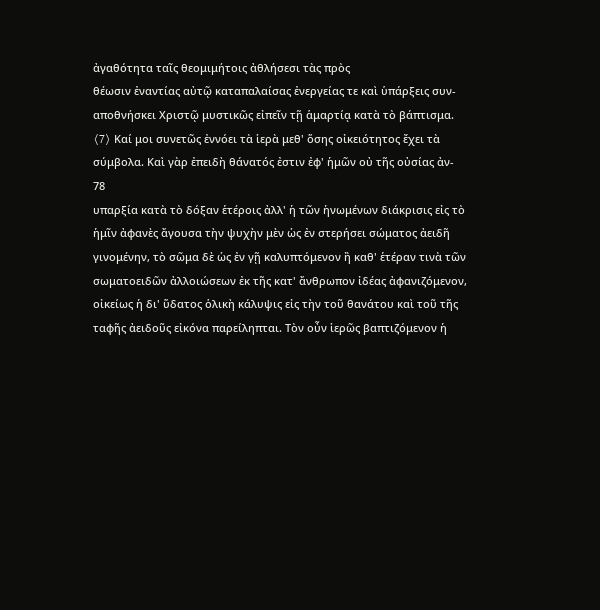ἀγαθότητα ταῖς θεομιμήτοις ἀθλήσεσι τὰς πρὸς
θέωσιν ἐναντίας αὐτῷ καταπαλαίσας ἐνεργείας τε καὶ ὑπάρξεις συν-
αποθνήσκει Χριστῷ μυστικῶς εἰπεῖν τῇ ἁμαρτίᾳ κατὰ τὸ βάπτισμα.
〈7〉 Καί μοι συνετῶς ἐννόει τὰ ἱερὰ μεθ' ὅσης οἰκειότητος ἔχει τὰ
σύμβολα. Καὶ γὰρ ἐπειδὴ θάνατός ἐστιν ἐφ' ἡμῶν οὐ τῆς οὐσίας ἀν-
78
υπαρξία κατὰ τὸ δόξαν ἑτέροις ἀλλ' ἡ τῶν ἡνωμένων διάκρισις εἰς τὸ
ἡμῖν ἀφανὲς ἄγουσα τὴν ψυχὴν μὲν ὡς ἐν στερήσει σώματος ἀειδῆ
γινομένην, τὸ σῶμα δὲ ὡς ἐν γῇ καλυπτόμενον ἢ καθ' ἑτέραν τινὰ τῶν
σωματοειδῶν ἀλλοιώσεων ἐκ τῆς κατ' ἄνθρωπον ἰδέας ἀφανιζόμενον,
οἰκείως ἡ δι' ὕδατος ὁλικὴ κάλυψις εἰς τὴν τοῦ θανάτου καὶ τοῦ τῆς
ταφῆς ἀειδοῦς εἰκόνα παρείληπται. Τὸν οὖν ἱερῶς βαπτιζόμενον ἡ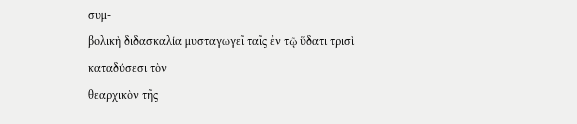συμ-
βολικὴ διδασκαλία μυσταγωγεῖ ταῖς ἐν τῷ ὕδατι τρισὶ καταδύσεσι τὸν
θεαρχικὸν τῆς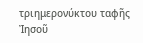τριημερονύκτου ταφῆς Ἰησοῦ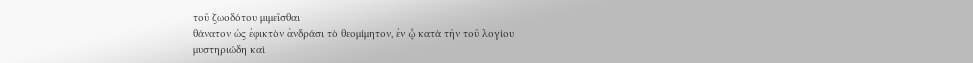τοῦ ζωοδότου μιμεῖσθαι
θάνατον ὡς ἐφικτὸν ἀνδράσι τὸ θεομίμητον, ἐν ᾧ κατὰ τὴν τοῦ λογίου
μυστηριώδη καὶ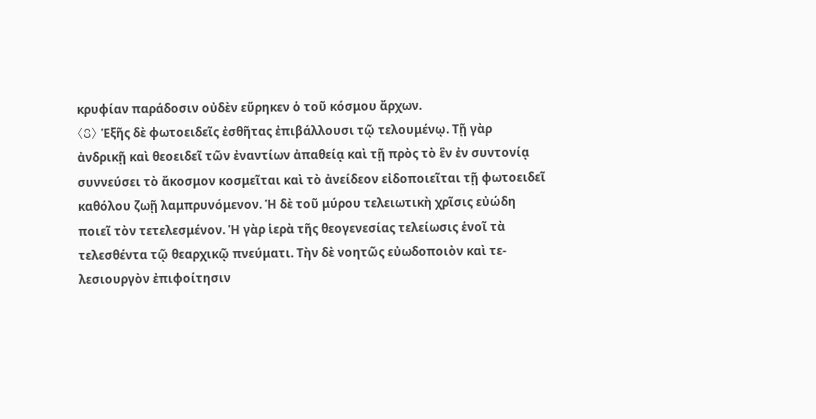κρυφίαν παράδοσιν οὐδὲν εὕρηκεν ὁ τοῦ κόσμου ἄρχων.
〈8〉 Ἑξῆς δὲ φωτοειδεῖς ἐσθῆτας ἐπιβάλλουσι τῷ τελουμένῳ. Τῇ γὰρ
ἀνδρικῇ καὶ θεοειδεῖ τῶν ἐναντίων ἀπαθείᾳ καὶ τῇ πρὸς τὸ ἓν ἐν συντονίᾳ
συννεύσει τὸ ἄκοσμον κοσμεῖται καὶ τὸ ἀνείδεον εἰδοποιεῖται τῇ φωτοειδεῖ
καθόλου ζωῇ λαμπρυνόμενον. Ἡ δὲ τοῦ μύρου τελειωτικὴ χρῖσις εὐώδη
ποιεῖ τὸν τετελεσμένον. Ἡ γὰρ ἱερὰ τῆς θεογενεσίας τελείωσις ἑνοῖ τὰ
τελεσθέντα τῷ θεαρχικῷ πνεύματι. Τὴν δὲ νοητῶς εὐωδοποιὸν καὶ τε-
λεσιουργὸν ἐπιφοίτησιν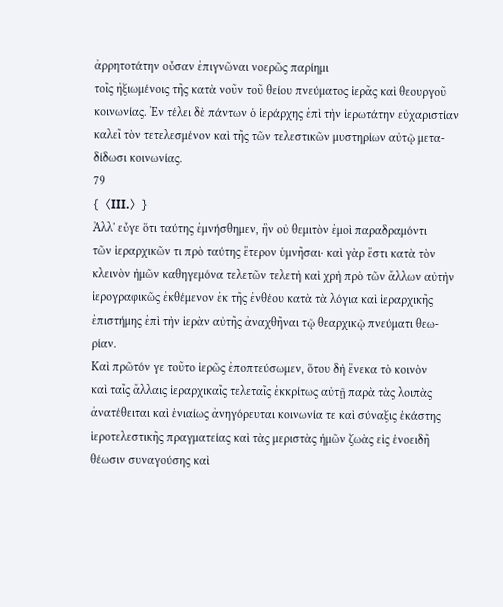ἀρρητοτάτην οὖσαν ἐπιγνῶναι νοερῶς παρίημι
τοῖς ἠξιωμένοις τῆς κατὰ νοῦν τοῦ θείου πνεύματος ἱερᾶς καὶ θεουργοῦ
κοινωνίας. Ἐν τέλει δὲ πάντων ὁ ἱεράρχης ἐπὶ τὴν ἱερωτάτην εὐχαριστίαν
καλεῖ τὸν τετελεσμένον καὶ τῆς τῶν τελεστικῶν μυστηρίων αὐτῷ μετα-
δίδωσι κοινωνίας.
79
{〈III.〉}
Ἀλλ' εὖγε ὅτι ταύτης ἐμνήσθημεν, ἣν οὐ θεμιτὸν ἐμοὶ παραδραμόντι
τῶν ἱεραρχικῶν τι πρὸ ταύτης ἕτερον ὑμνῆσαι· καὶ γὰρ ἔστι κατὰ τὸν
κλεινὸν ἡμῶν καθηγεμόνα τελετῶν τελετὴ καὶ χρὴ πρὸ τῶν ἄλλων αὐτὴν
ἱερογραφικῶς ἐκθέμενον ἐκ τῆς ἐνθέου κατὰ τὰ λόγια καὶ ἱεραρχικῆς
ἐπιστήμης ἐπὶ τὴν ἱερὰν αὐτῆς ἀναχθῆναι τῷ θεαρχικῷ πνεύματι θεω-
ρίαν.
Καὶ πρῶτόν γε τοῦτο ἱερῶς ἐποπτεύσωμεν, ὅτου δὴ ἕνεκα τὸ κοινὸν
καὶ ταῖς ἄλλαις ἱεραρχικαῖς τελεταῖς ἐκκρίτως αὐτῇ παρὰ τὰς λοιπὰς
ἀνατέθειται καὶ ἑνιαίως ἀνηγόρευται κοινωνία τε καὶ σύναξις ἑκάστης
ἱεροτελεστικῆς πραγματείας καὶ τὰς μεριστὰς ἡμῶν ζωὰς εἰς ἑνοειδῆ
θέωσιν συναγούσης καὶ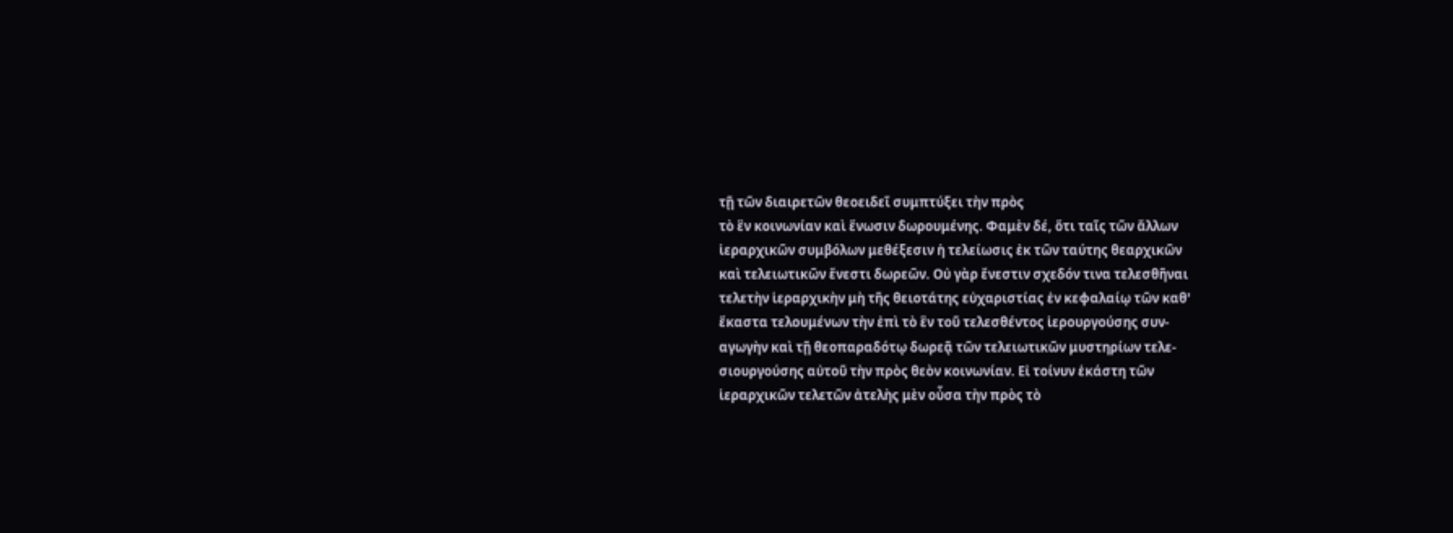τῇ τῶν διαιρετῶν θεοειδεῖ συμπτύξει τὴν πρὸς
τὸ ἓν κοινωνίαν καὶ ἕνωσιν δωρουμένης. Φαμὲν δέ, ὅτι ταῖς τῶν ἄλλων
ἱεραρχικῶν συμβόλων μεθέξεσιν ἡ τελείωσις ἐκ τῶν ταύτης θεαρχικῶν
καὶ τελειωτικῶν ἔνεστι δωρεῶν. Οὐ γὰρ ἔνεστιν σχεδόν τινα τελεσθῆναι
τελετὴν ἱεραρχικὴν μὴ τῆς θειοτάτης εὐχαριστίας ἐν κεφαλαίῳ τῶν καθ'
ἕκαστα τελουμένων τὴν ἐπὶ τὸ ἓν τοῦ τελεσθέντος ἱερουργούσης συν-
αγωγὴν καὶ τῇ θεοπαραδότῳ δωρεᾷ τῶν τελειωτικῶν μυστηρίων τελε-
σιουργούσης αὐτοῦ τὴν πρὸς θεὸν κοινωνίαν. Εἰ τοίνυν ἑκάστη τῶν
ἱεραρχικῶν τελετῶν ἀτελὴς μὲν οὖσα τὴν πρὸς τὸ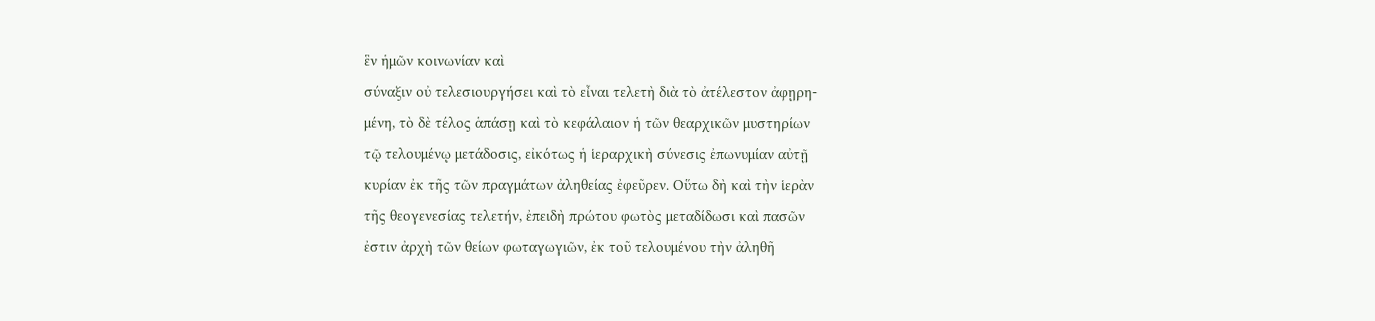ἓν ἡμῶν κοινωνίαν καὶ
σύναξιν οὐ τελεσιουργήσει καὶ τὸ εἶναι τελετὴ διὰ τὸ ἀτέλεστον ἀφῃρη-
μένη, τὸ δὲ τέλος ἁπάσῃ καὶ τὸ κεφάλαιον ἡ τῶν θεαρχικῶν μυστηρίων
τῷ τελουμένῳ μετάδοσις, εἰκότως ἡ ἱεραρχικὴ σύνεσις ἐπωνυμίαν αὐτῇ
κυρίαν ἐκ τῆς τῶν πραγμάτων ἀληθείας ἐφεῦρεν. Οὕτω δὴ καὶ τὴν ἱερὰν
τῆς θεογενεσίας τελετήν, ἐπειδὴ πρώτου φωτὸς μεταδίδωσι καὶ πασῶν
ἐστιν ἀρχὴ τῶν θείων φωταγωγιῶν, ἐκ τοῦ τελουμένου τὴν ἀληθῆ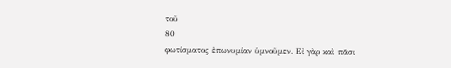τοῦ
80
φωτίσματος ἐπωνυμίαν ὑμνοῦμεν. Εἰ γὰρ καὶ πᾶσι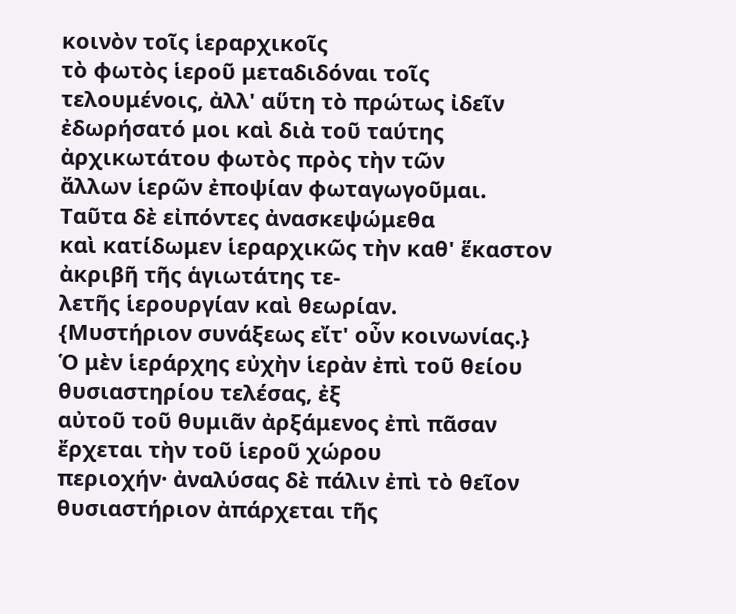κοινὸν τοῖς ἱεραρχικοῖς
τὸ φωτὸς ἱεροῦ μεταδιδόναι τοῖς τελουμένοις, ἀλλ' αὕτη τὸ πρώτως ἰδεῖν
ἐδωρήσατό μοι καὶ διὰ τοῦ ταύτης ἀρχικωτάτου φωτὸς πρὸς τὴν τῶν
ἄλλων ἱερῶν ἐποψίαν φωταγωγοῦμαι. Ταῦτα δὲ εἰπόντες ἀνασκεψώμεθα
καὶ κατίδωμεν ἱεραρχικῶς τὴν καθ' ἕκαστον ἀκριβῆ τῆς ἁγιωτάτης τε-
λετῆς ἱερουργίαν καὶ θεωρίαν.
{Μυστήριον συνάξεως εἴτ' οὖν κοινωνίας.}
Ὁ μὲν ἱεράρχης εὐχὴν ἱερὰν ἐπὶ τοῦ θείου θυσιαστηρίου τελέσας, ἐξ
αὐτοῦ τοῦ θυμιᾶν ἀρξάμενος ἐπὶ πᾶσαν ἔρχεται τὴν τοῦ ἱεροῦ χώρου
περιοχήν· ἀναλύσας δὲ πάλιν ἐπὶ τὸ θεῖον θυσιαστήριον ἀπάρχεται τῆς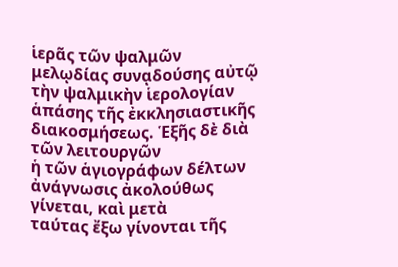ἱερᾶς τῶν ψαλμῶν μελῳδίας συνᾳδούσης αὐτῷ τὴν ψαλμικὴν ἱερολογίαν
ἁπάσης τῆς ἐκκλησιαστικῆς διακοσμήσεως. Ἑξῆς δὲ διὰ τῶν λειτουργῶν
ἡ τῶν ἁγιογράφων δέλτων ἀνάγνωσις ἀκολούθως γίνεται, καὶ μετὰ
ταύτας ἔξω γίνονται τῆς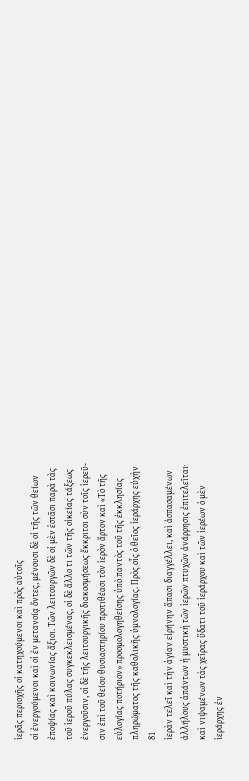ἱερᾶς περιοχῆς οἱ κατηχούμενοι καὶ πρὸς αὐτοῖς
οἱ ἐνεργούμενοι καὶ οἱ ἐν μετανοίᾳ ὄντες, μένουσι δὲ οἱ τῆς τῶν θείων
ἐποψίας καὶ κοινωνίας ἄξιοι. Τῶν λειτουργῶν δὲ οἱ μὲν ἑστᾶσι παρὰ τὰς
τοῦ ἱεροῦ πύλας συγκεκλεισμένας, οἱ δὲ ἄλλο τι τῶν τῆς οἰκείας τάξεως
ἐνεργοῦσιν, οἱ δὲ τῆς λειτουργικῆς διακοσμήσεως ἔκκριτοι σὺν τοῖς ἱερεῦ-
σιν ἐπὶ τοῦ θείου θυσιαστηρίου προτιθέασι τὸν ἱερὸν ἄρτον καὶ «Τὸ τῆς
εὐλογίας ποτήριον» προομολογηθείσης ὑπὸ παντὸς τοῦ τῆς ἐκκλησίας
πληρώματος τῆς καθολικῆς ὑμνολογίας. Πρὸς οἷς ὁ θεῖος ἱεράρχης εὐχὴν
81
ἱερὰν τελεῖ καὶ τὴν ἁγίαν εἰρήνην ἅπασι διαγγέλλει, καὶ ἀσπασαμένων
ἀλλήλους ἁπάντων ἡ μυστικὴ τῶν ἱερῶν πτυχῶν ἀνάρρησις ἐπιτελεῖται·
καὶ νιψαμένων τὰς χεῖρας ὕδατι τοῦ ἱεράρχου καὶ τῶν ἱερέων ὁ μὲν
ἱεράρχης ἐν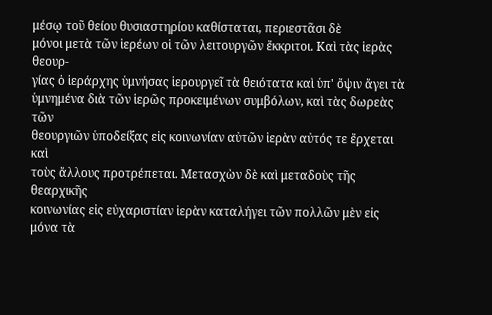μέσῳ τοῦ θείου θυσιαστηρίου καθίσταται, περιεστᾶσι δὲ
μόνοι μετὰ τῶν ἱερέων οἱ τῶν λειτουργῶν ἔκκριτοι. Καὶ τὰς ἱερὰς θεουρ-
γίας ὁ ἱεράρχης ὑμνήσας ἱερουργεῖ τὰ θειότατα καὶ ὑπ' ὄψιν ἄγει τὰ
ὑμνημένα διὰ τῶν ἱερῶς προκειμένων συμβόλων, καὶ τὰς δωρεὰς τῶν
θεουργιῶν ὑποδείξας εἰς κοινωνίαν αὐτῶν ἱερὰν αὐτός τε ἔρχεται καὶ
τοὺς ἄλλους προτρέπεται. Μετασχὼν δὲ καὶ μεταδοὺς τῆς θεαρχικῆς
κοινωνίας εἰς εὐχαριστίαν ἱερὰν καταλήγει τῶν πολλῶν μὲν εἰς μόνα τὰ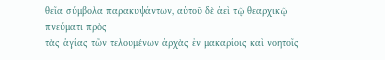θεῖα σύμβολα παρακυψάντων, αὐτοῦ δὲ ἀεὶ τῷ θεαρχικῷ πνεύματι πρὸς
τὰς ἁγίας τῶν τελουμένων ἀρχὰς ἐν μακαρίοις καὶ νοητοῖς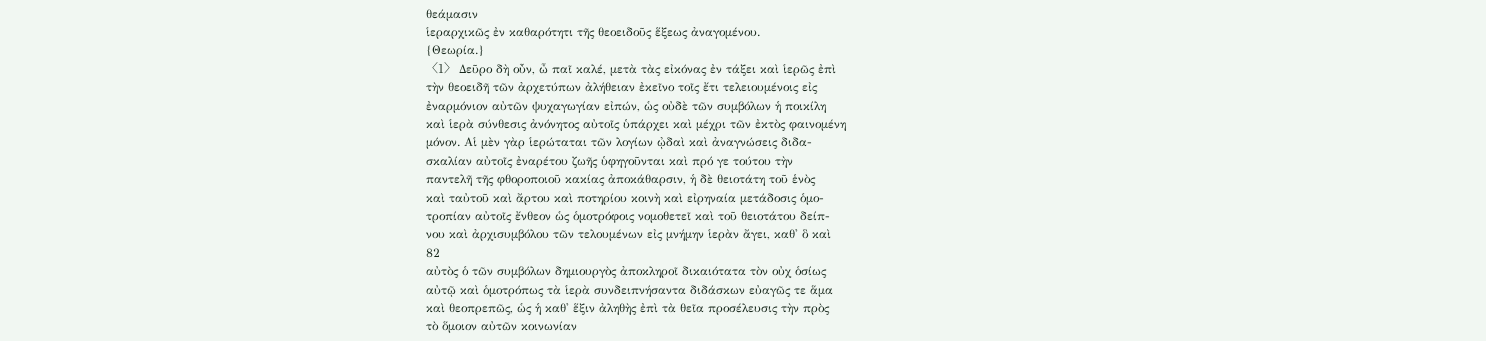θεάμασιν
ἱεραρχικῶς ἐν καθαρότητι τῆς θεοειδοῦς ἕξεως ἀναγομένου.
{Θεωρία.}
〈1〉 Δεῦρο δὴ οὖν, ὦ παῖ καλέ, μετὰ τὰς εἰκόνας ἐν τάξει καὶ ἱερῶς ἐπὶ
τὴν θεοειδῆ τῶν ἀρχετύπων ἀλήθειαν ἐκεῖνο τοῖς ἔτι τελειουμένοις εἰς
ἐναρμόνιον αὐτῶν ψυχαγωγίαν εἰπών, ὡς οὐδὲ τῶν συμβόλων ἡ ποικίλη
καὶ ἱερὰ σύνθεσις ἀνόνητος αὐτοῖς ὑπάρχει καὶ μέχρι τῶν ἐκτὸς φαινομένη
μόνον. Αἱ μὲν γὰρ ἱερώταται τῶν λογίων ᾠδαὶ καὶ ἀναγνώσεις διδα-
σκαλίαν αὐτοῖς ἐναρέτου ζωῆς ὑφηγοῦνται καὶ πρό γε τούτου τὴν
παντελῆ τῆς φθοροποιοῦ κακίας ἀποκάθαρσιν, ἡ δὲ θειοτάτη τοῦ ἑνὸς
καὶ ταὐτοῦ καὶ ἄρτου καὶ ποτηρίου κοινὴ καὶ εἰρηναία μετάδοσις ὁμο-
τροπίαν αὐτοῖς ἔνθεον ὡς ὁμοτρόφοις νομοθετεῖ καὶ τοῦ θειοτάτου δείπ-
νου καὶ ἀρχισυμβόλου τῶν τελουμένων εἰς μνήμην ἱερὰν ἄγει, καθ' ὃ καὶ
82
αὐτὸς ὁ τῶν συμβόλων δημιουργὸς ἀποκληροῖ δικαιότατα τὸν οὐχ ὁσίως
αὐτῷ καὶ ὁμοτρόπως τὰ ἱερὰ συνδειπνήσαντα διδάσκων εὐαγῶς τε ἅμα
καὶ θεοπρεπῶς, ὡς ἡ καθ' ἕξιν ἀληθὴς ἐπὶ τὰ θεῖα προσέλευσις τὴν πρὸς
τὸ ὅμοιον αὐτῶν κοινωνίαν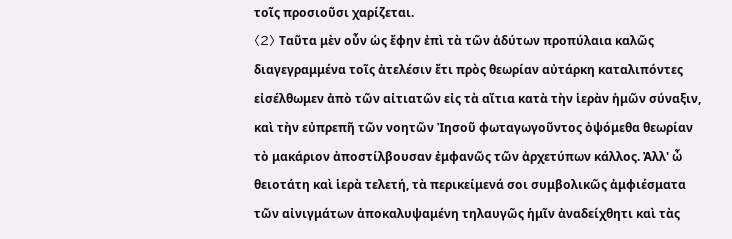τοῖς προσιοῦσι χαρίζεται.
〈2〉 Ταῦτα μὲν οὖν ὡς ἔφην ἐπὶ τὰ τῶν ἀδύτων προπύλαια καλῶς
διαγεγραμμένα τοῖς ἀτελέσιν ἔτι πρὸς θεωρίαν αὐτάρκη καταλιπόντες
εἰσέλθωμεν ἀπὸ τῶν αἰτιατῶν εἰς τὰ αἴτια κατὰ τὴν ἱερὰν ἡμῶν σύναξιν,
καὶ τὴν εὐπρεπῆ τῶν νοητῶν Ἰησοῦ φωταγωγοῦντος ὀψόμεθα θεωρίαν
τὸ μακάριον ἀποστίλβουσαν ἐμφανῶς τῶν ἀρχετύπων κάλλος. Ἀλλ' ὦ
θειοτάτη καὶ ἱερὰ τελετή, τὰ περικείμενά σοι συμβολικῶς ἀμφιέσματα
τῶν αἰνιγμάτων ἀποκαλυψαμένη τηλαυγῶς ἡμῖν ἀναδείχθητι καὶ τὰς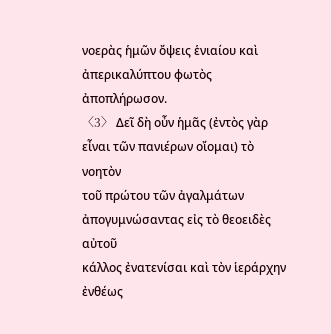νοερὰς ἡμῶν ὄψεις ἑνιαίου καὶ ἀπερικαλύπτου φωτὸς ἀποπλήρωσον.
〈3〉 Δεῖ δὴ οὖν ἡμᾶς (ἐντὸς γὰρ εἶναι τῶν πανιέρων οἴομαι) τὸ νοητὸν
τοῦ πρώτου τῶν ἀγαλμάτων ἀπογυμνώσαντας εἰς τὸ θεοειδὲς αὐτοῦ
κάλλος ἐνατενίσαι καὶ τὸν ἱεράρχην ἐνθέως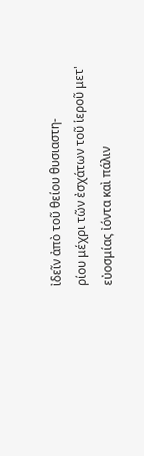ἰδεῖν ἀπὸ τοῦ θείου θυσιαστη-
ρίου μέχρι τῶν ἐσχάτων τοῦ ἱεροῦ μετ' εὐοσμίας ἰόντα καὶ πάλιν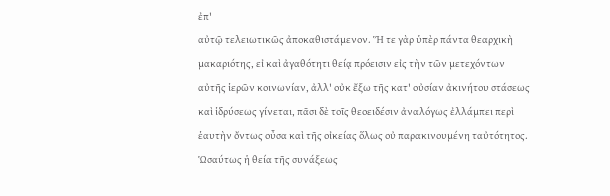ἐπ'
αὐτῷ τελειωτικῶς ἀποκαθιστάμενον. Ἥ τε γὰρ ὑπὲρ πάντα θεαρχικὴ
μακαριότης, εἰ καὶ ἀγαθότητι θείᾳ πρόεισιν εἰς τὴν τῶν μετεχόντων
αὐτῆς ἱερῶν κοινωνίαν, ἀλλ' οὐκ ἔξω τῆς κατ' οὐσίαν ἀκινήτου στάσεως
καὶ ἱδρύσεως γίνεται, πᾶσι δὲ τοῖς θεοειδέσιν ἀναλόγως ἐλλάμπει περὶ
ἑαυτὴν ὄντως οὖσα καὶ τῆς οἰκείας ὅλως οὐ παρακινουμένη ταὐτότητος.
Ὡσαύτως ἡ θεία τῆς συνάξεως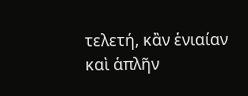τελετή, κἂν ἑνιαίαν καὶ ἁπλῆν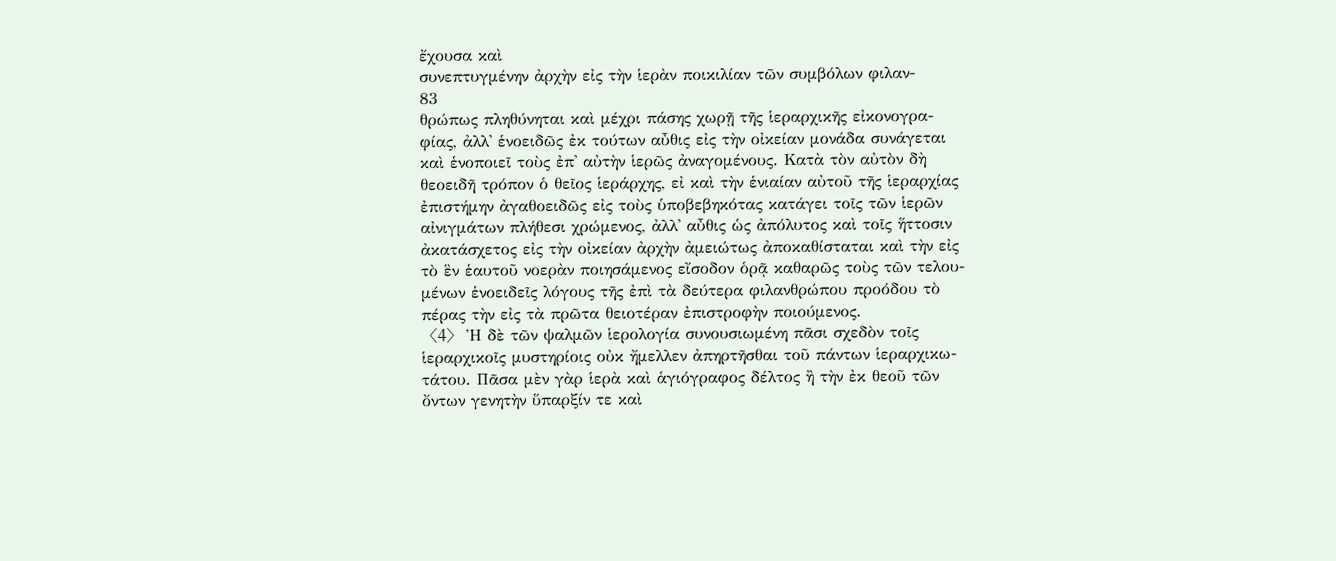ἔχουσα καὶ
συνεπτυγμένην ἀρχὴν εἰς τὴν ἱερὰν ποικιλίαν τῶν συμβόλων φιλαν-
83
θρώπως πληθύνηται καὶ μέχρι πάσης χωρῇ τῆς ἱεραρχικῆς εἰκονογρα-
φίας, ἀλλ' ἑνοειδῶς ἐκ τούτων αὖθις εἰς τὴν οἰκείαν μονάδα συνάγεται
καὶ ἑνοποιεῖ τοὺς ἐπ' αὐτὴν ἱερῶς ἀναγομένους. Κατὰ τὸν αὐτὸν δὴ
θεοειδῆ τρόπον ὁ θεῖος ἱεράρχης, εἰ καὶ τὴν ἑνιαίαν αὐτοῦ τῆς ἱεραρχίας
ἐπιστήμην ἀγαθοειδῶς εἰς τοὺς ὑποβεβηκότας κατάγει τοῖς τῶν ἱερῶν
αἰνιγμάτων πλήθεσι χρώμενος, ἀλλ' αὖθις ὡς ἀπόλυτος καὶ τοῖς ἥττοσιν
ἀκατάσχετος εἰς τὴν οἰκείαν ἀρχὴν ἀμειώτως ἀποκαθίσταται καὶ τὴν εἰς
τὸ ἓν ἑαυτοῦ νοερὰν ποιησάμενος εἴσοδον ὁρᾷ καθαρῶς τοὺς τῶν τελου-
μένων ἑνοειδεῖς λόγους τῆς ἐπὶ τὰ δεύτερα φιλανθρώπου προόδου τὸ
πέρας τὴν εἰς τὰ πρῶτα θειοτέραν ἐπιστροφὴν ποιούμενος.
〈4〉 Ἡ δὲ τῶν ψαλμῶν ἱερολογία συνουσιωμένη πᾶσι σχεδὸν τοῖς
ἱεραρχικοῖς μυστηρίοις οὐκ ἤμελλεν ἀπηρτῆσθαι τοῦ πάντων ἱεραρχικω-
τάτου. Πᾶσα μὲν γὰρ ἱερὰ καὶ ἁγιόγραφος δέλτος ἢ τὴν ἐκ θεοῦ τῶν
ὄντων γενητὴν ὕπαρξίν τε καὶ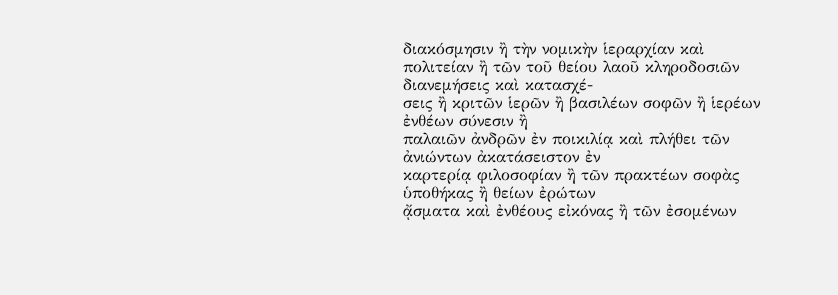διακόσμησιν ἢ τὴν νομικὴν ἱεραρχίαν καὶ
πολιτείαν ἢ τῶν τοῦ θείου λαοῦ κληροδοσιῶν διανεμήσεις καὶ κατασχέ-
σεις ἢ κριτῶν ἱερῶν ἢ βασιλέων σοφῶν ἢ ἱερέων ἐνθέων σύνεσιν ἢ
παλαιῶν ἀνδρῶν ἐν ποικιλίᾳ καὶ πλήθει τῶν ἀνιώντων ἀκατάσειστον ἐν
καρτερίᾳ φιλοσοφίαν ἢ τῶν πρακτέων σοφὰς ὑποθήκας ἢ θείων ἐρώτων
ᾄσματα καὶ ἐνθέους εἰκόνας ἢ τῶν ἐσομένων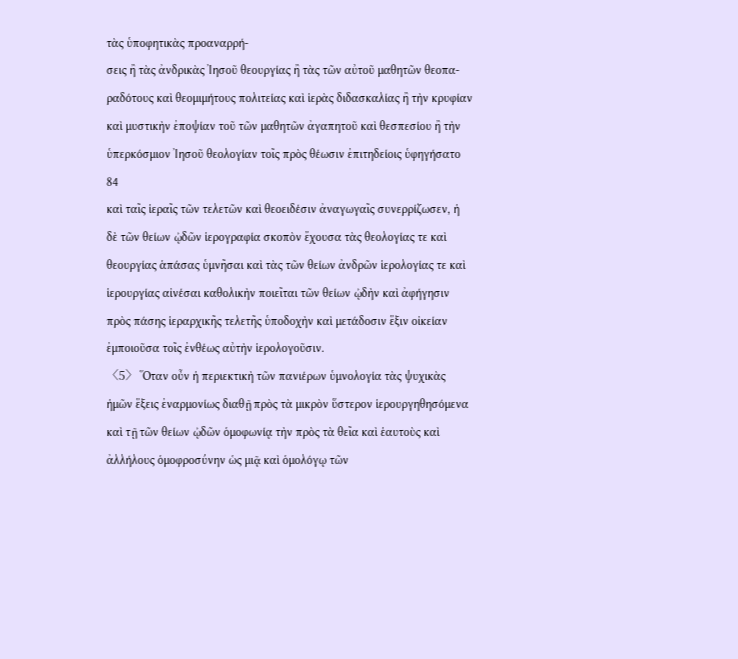τὰς ὑποφητικὰς προαναρρή-
σεις ἢ τὰς ἀνδρικὰς Ἰησοῦ θεουργίας ἢ τὰς τῶν αὐτοῦ μαθητῶν θεοπα-
ραδότους καὶ θεομιμήτους πολιτείας καὶ ἱερὰς διδασκαλίας ἢ τὴν κρυφίαν
καὶ μυστικὴν ἐποψίαν τοῦ τῶν μαθητῶν ἀγαπητοῦ καὶ θεσπεσίου ἢ τὴν
ὑπερκόσμιον Ἰησοῦ θεολογίαν τοῖς πρὸς θέωσιν ἐπιτηδείοις ὑφηγήσατο
84
καὶ ταῖς ἱεραῖς τῶν τελετῶν καὶ θεοειδέσιν ἀναγωγαῖς συνερρίζωσεν, ἡ
δὲ τῶν θείων ᾠδῶν ἱερογραφία σκοπὸν ἔχουσα τὰς θεολογίας τε καὶ
θεουργίας ἁπάσας ὑμνῆσαι καὶ τὰς τῶν θείων ἀνδρῶν ἱερολογίας τε καὶ
ἱερουργίας αἰνέσαι καθολικὴν ποιεῖται τῶν θείων ᾠδὴν καὶ ἀφήγησιν
πρὸς πάσης ἱεραρχικῆς τελετῆς ὑποδοχὴν καὶ μετάδοσιν ἕξιν οἰκείαν
ἐμποιοῦσα τοῖς ἐνθέως αὐτὴν ἱερολογοῦσιν.
〈5〉 Ὅταν οὖν ἡ περιεκτικὴ τῶν πανιέρων ὑμνολογία τὰς ψυχικὰς
ἡμῶν ἕξεις ἐναρμονίως διαθῇ πρὸς τὰ μικρὸν ὕστερον ἱερουργηθησόμενα
καὶ τῇ τῶν θείων ᾠδῶν ὁμοφωνίᾳ τὴν πρὸς τὰ θεῖα καὶ ἑαυτοὺς καὶ
ἀλλήλους ὁμοφροσύνην ὡς μιᾷ καὶ ὁμολόγῳ τῶν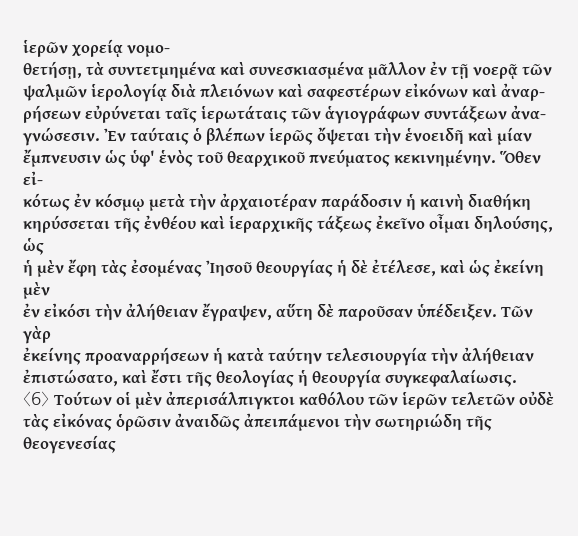ἱερῶν χορείᾳ νομο-
θετήσῃ, τὰ συντετμημένα καὶ συνεσκιασμένα μᾶλλον ἐν τῇ νοερᾷ τῶν
ψαλμῶν ἱερολογίᾳ διὰ πλειόνων καὶ σαφεστέρων εἰκόνων καὶ ἀναρ-
ρήσεων εὐρύνεται ταῖς ἱερωτάταις τῶν ἁγιογράφων συντάξεων ἀνα-
γνώσεσιν. Ἐν ταύταις ὁ βλέπων ἱερῶς ὄψεται τὴν ἑνοειδῆ καὶ μίαν
ἔμπνευσιν ὡς ὑφ' ἑνὸς τοῦ θεαρχικοῦ πνεύματος κεκινημένην. Ὅθεν εἰ-
κότως ἐν κόσμῳ μετὰ τὴν ἀρχαιοτέραν παράδοσιν ἡ καινὴ διαθήκη
κηρύσσεται τῆς ἐνθέου καὶ ἱεραρχικῆς τάξεως ἐκεῖνο οἶμαι δηλούσης, ὡς
ἡ μὲν ἔφη τὰς ἐσομένας Ἰησοῦ θεουργίας ἡ δὲ ἐτέλεσε, καὶ ὡς ἐκείνη μὲν
ἐν εἰκόσι τὴν ἀλήθειαν ἔγραψεν, αὕτη δὲ παροῦσαν ὑπέδειξεν. Τῶν γὰρ
ἐκείνης προαναρρήσεων ἡ κατὰ ταύτην τελεσιουργία τὴν ἀλήθειαν
ἐπιστώσατο, καὶ ἔστι τῆς θεολογίας ἡ θεουργία συγκεφαλαίωσις.
〈6〉 Τούτων οἱ μὲν ἀπερισάλπιγκτοι καθόλου τῶν ἱερῶν τελετῶν οὐδὲ
τὰς εἰκόνας ὁρῶσιν ἀναιδῶς ἀπειπάμενοι τὴν σωτηριώδη τῆς θεογενεσίας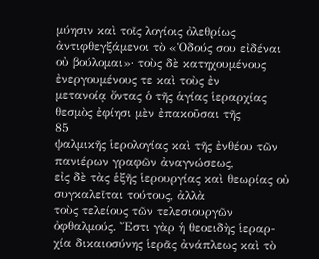μύησιν καὶ τοῖς λογίοις ὀλεθρίως ἀντιφθεγξάμενοι τὸ «Ὁδούς σου εἰδέναι
οὐ βούλομαι»· τοὺς δὲ κατηχουμένους ἐνεργουμένους τε καὶ τοὺς ἐν
μετανοίᾳ ὄντας ὁ τῆς ἁγίας ἱεραρχίας θεσμὸς ἐφίησι μὲν ἐπακοῦσαι τῆς
85
ψαλμικῆς ἱερολογίας καὶ τῆς ἐνθέου τῶν πανιέρων γραφῶν ἀναγνώσεως,
εἰς δὲ τὰς ἑξῆς ἱερουργίας καὶ θεωρίας οὐ συγκαλεῖται τούτους, ἀλλὰ
τοὺς τελείους τῶν τελεσιουργῶν ὀφθαλμούς. Ἔστι γὰρ ἡ θεοειδὴς ἱεραρ-
χία δικαιοσύνης ἱερᾶς ἀνάπλεως καὶ τὸ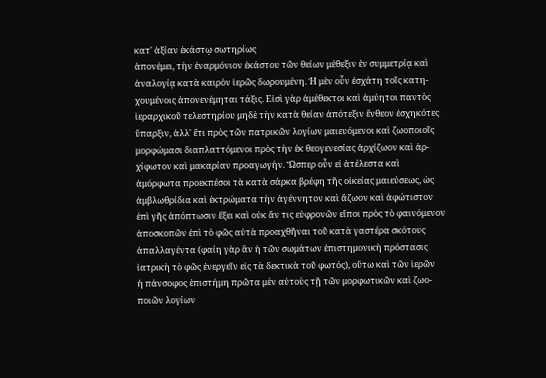κατ' ἀξίαν ἑκάστῳ σωτηρίως
ἀπονέμει, τὴν ἐναρμόνιον ἑκάστου τῶν θείων μέθεξιν ἐν συμμετρίᾳ καὶ
ἀναλογίᾳ κατὰ καιρὸν ἱερῶς δωρουμένη. Ἡ μὲν οὖν ἐσχάτη τοῖς κατη-
χουμένοις ἀπονενέμηται τάξις. Εἰσὶ γὰρ ἀμέθεκτοι καὶ ἀμύητοι παντὸς
ἱεραρχικοῦ τελεστηρίου μηδὲ τὴν κατὰ θείαν ἀπότεξιν ἔνθεον ἐσχηκότες
ὕπαρξιν, ἀλλ' ἔτι πρὸς τῶν πατρικῶν λογίων μαιευόμενοι καὶ ζωοποιοῖς
μορφώμασι διαπλαττόμενοι πρὸς τὴν ἐκ θεογενεσίας ἀρχίζωον καὶ ἀρ-
χίφωτον καὶ μακαρίαν προαγωγήν. Ὥσπερ οὖν εἰ ἀτέλεστα καὶ
ἀμόρφωτα προεκπέσοι τὰ κατὰ σάρκα βρέφη τῆς οἰκείας μαιεύσεως, ὡς
ἀμβλωθρίδια καὶ ἐκτρώματα τὴν ἀγέννητον καὶ ἄζωον καὶ ἀφώτιστον
ἐπὶ γῆς ἀπόπτωσιν ἕξει καὶ οὐκ ἄν τις εὐφρονῶν εἴποι πρὸς τὸ φαινόμενον
ἀποσκοπῶν ἐπὶ τὸ φῶς αὐτὰ προαχθῆναι τοῦ κατὰ γαστέρα σκότους
ἀπαλλαγέντα (φαίη γὰρ ἂν ἡ τῶν σωμάτων ἐπιστημονικὴ πρόστασις
ἰατρικὴ τὸ φῶς ἐνεργεῖν εἰς τὰ δεκτικὰ τοῦ φωτός), οὕτω καὶ τῶν ἱερῶν
ἡ πάνσοφος ἐπιστήμη πρῶτα μὲν αὐτοὺς τῇ τῶν μορφωτικῶν καὶ ζωο-
ποιῶν λογίων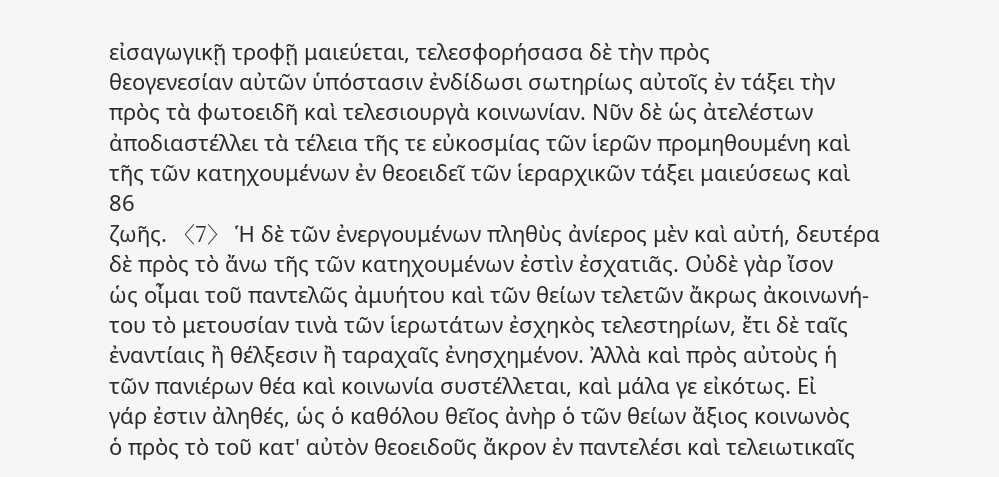εἰσαγωγικῇ τροφῇ μαιεύεται, τελεσφορήσασα δὲ τὴν πρὸς
θεογενεσίαν αὐτῶν ὑπόστασιν ἐνδίδωσι σωτηρίως αὐτοῖς ἐν τάξει τὴν
πρὸς τὰ φωτοειδῆ καὶ τελεσιουργὰ κοινωνίαν. Νῦν δὲ ὡς ἀτελέστων
ἀποδιαστέλλει τὰ τέλεια τῆς τε εὐκοσμίας τῶν ἱερῶν προμηθουμένη καὶ
τῆς τῶν κατηχουμένων ἐν θεοειδεῖ τῶν ἱεραρχικῶν τάξει μαιεύσεως καὶ
86
ζωῆς. 〈7〉 Ἡ δὲ τῶν ἐνεργουμένων πληθὺς ἀνίερος μὲν καὶ αὐτή, δευτέρα
δὲ πρὸς τὸ ἄνω τῆς τῶν κατηχουμένων ἐστὶν ἐσχατιᾶς. Οὐδὲ γὰρ ἴσον
ὡς οἶμαι τοῦ παντελῶς ἀμυήτου καὶ τῶν θείων τελετῶν ἄκρως ἀκοινωνή-
του τὸ μετουσίαν τινὰ τῶν ἱερωτάτων ἐσχηκὸς τελεστηρίων, ἔτι δὲ ταῖς
ἐναντίαις ἢ θέλξεσιν ἢ ταραχαῖς ἐνησχημένον. Ἀλλὰ καὶ πρὸς αὐτοὺς ἡ
τῶν πανιέρων θέα καὶ κοινωνία συστέλλεται, καὶ μάλα γε εἰκότως. Εἰ
γάρ ἐστιν ἀληθές, ὡς ὁ καθόλου θεῖος ἀνὴρ ὁ τῶν θείων ἄξιος κοινωνὸς
ὁ πρὸς τὸ τοῦ κατ' αὐτὸν θεοειδοῦς ἄκρον ἐν παντελέσι καὶ τελειωτικαῖς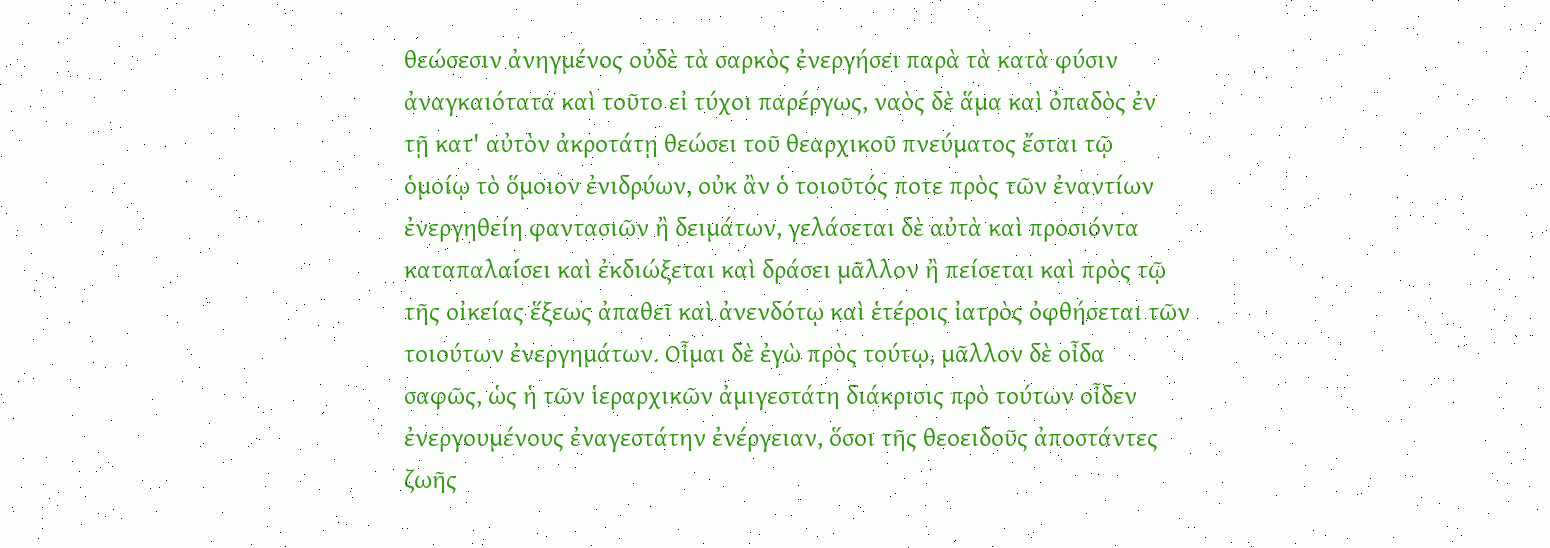θεώσεσιν ἀνηγμένος οὐδὲ τὰ σαρκὸς ἐνεργήσει παρὰ τὰ κατὰ φύσιν
ἀναγκαιότατα καὶ τοῦτο εἰ τύχοι παρέργως, ναὸς δὲ ἅμα καὶ ὀπαδὸς ἐν
τῇ κατ' αὐτὸν ἀκροτάτῃ θεώσει τοῦ θεαρχικοῦ πνεύματος ἔσται τῷ
ὁμοίῳ τὸ ὅμοιον ἐνιδρύων, οὐκ ἂν ὁ τοιοῦτός ποτε πρὸς τῶν ἐναντίων
ἐνεργηθείη φαντασιῶν ἢ δειμάτων, γελάσεται δὲ αὐτὰ καὶ προσιόντα
καταπαλαίσει καὶ ἐκδιώξεται καὶ δράσει μᾶλλον ἢ πείσεται καὶ πρὸς τῷ
τῆς οἰκείας ἕξεως ἀπαθεῖ καὶ ἀνενδότῳ καὶ ἑτέροις ἰατρὸς ὀφθήσεται τῶν
τοιούτων ἐνεργημάτων. Οἶμαι δὲ ἐγὼ πρὸς τούτῳ, μᾶλλον δὲ οἶδα
σαφῶς, ὡς ἡ τῶν ἱεραρχικῶν ἀμιγεστάτη διάκρισις πρὸ τούτων οἶδεν
ἐνεργουμένους ἐναγεστάτην ἐνέργειαν, ὅσοι τῆς θεοειδοῦς ἀποστάντες
ζωῆς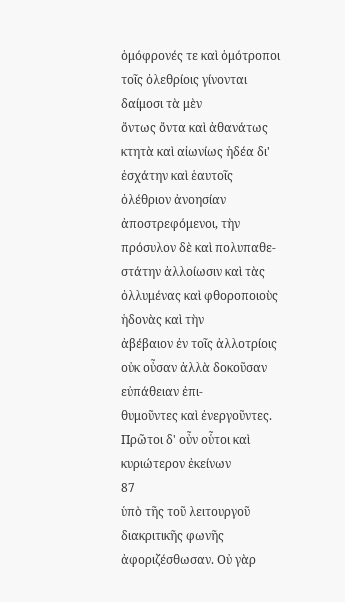ὁμόφρονές τε καὶ ὁμότροποι τοῖς ὀλεθρίοις γίνονται δαίμοσι τὰ μὲν
ὄντως ὄντα καὶ ἀθανάτως κτητὰ καὶ αἰωνίως ἡδέα δι' ἐσχάτην καὶ ἑαυτοῖς
ὀλέθριον ἀνοησίαν ἀποστρεφόμενοι, τὴν πρόσυλον δὲ καὶ πολυπαθε-
στάτην ἀλλοίωσιν καὶ τὰς ὀλλυμένας καὶ φθοροποιοὺς ἡδονὰς καὶ τὴν
ἀβέβαιον ἐν τοῖς ἀλλοτρίοις οὐκ οὖσαν ἀλλὰ δοκοῦσαν εὐπάθειαν ἐπι-
θυμοῦντες καὶ ἐνεργοῦντες. Πρῶτοι δ' οὖν οὗτοι καὶ κυριώτερον ἐκείνων
87
ὑπὸ τῆς τοῦ λειτουργοῦ διακριτικῆς φωνῆς ἀφοριζέσθωσαν. Οὐ γὰρ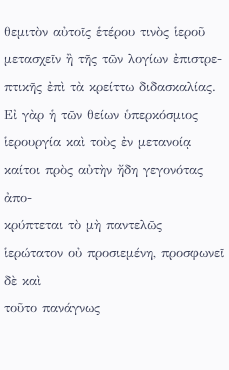θεμιτὸν αὐτοῖς ἑτέρου τινὸς ἱεροῦ μετασχεῖν ἢ τῆς τῶν λογίων ἐπιστρε-
πτικῆς ἐπὶ τὰ κρείττω διδασκαλίας. Εἰ γὰρ ἡ τῶν θείων ὑπερκόσμιος
ἱερουργία καὶ τοὺς ἐν μετανοίᾳ καίτοι πρὸς αὐτὴν ἤδη γεγονότας ἀπο-
κρύπτεται τὸ μὴ παντελῶς ἱερώτατον οὐ προσιεμένη, προσφωνεῖ δὲ καὶ
τοῦτο πανάγνως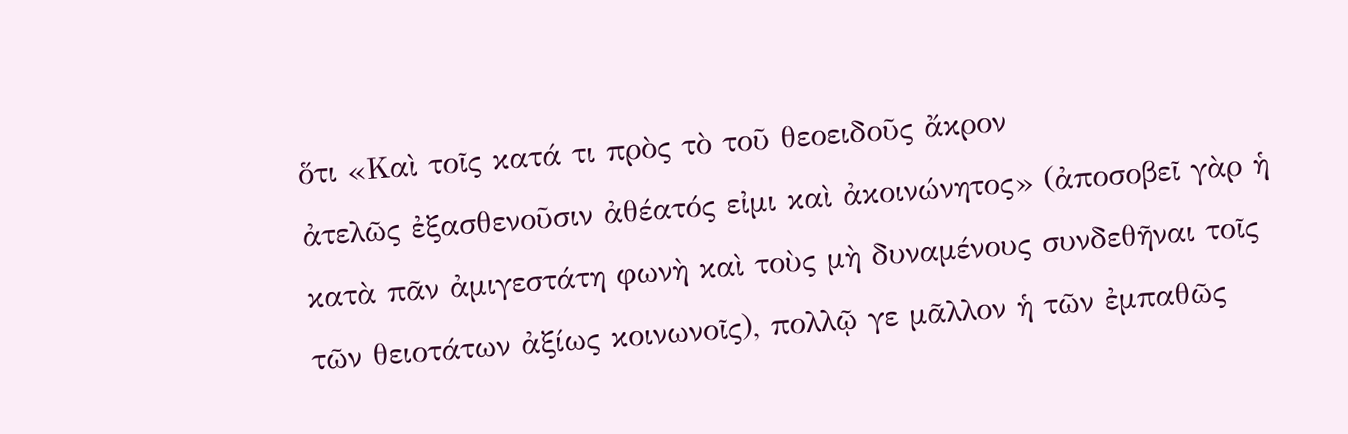ὅτι «Καὶ τοῖς κατά τι πρὸς τὸ τοῦ θεοειδοῦς ἄκρον
ἀτελῶς ἐξασθενοῦσιν ἀθέατός εἰμι καὶ ἀκοινώνητος» (ἀποσοβεῖ γὰρ ἡ
κατὰ πᾶν ἀμιγεστάτη φωνὴ καὶ τοὺς μὴ δυναμένους συνδεθῆναι τοῖς
τῶν θειοτάτων ἀξίως κοινωνοῖς), πολλῷ γε μᾶλλον ἡ τῶν ἐμπαθῶς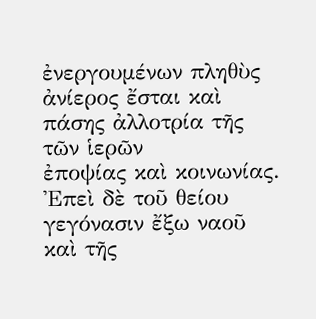ἐνεργουμένων πληθὺς ἀνίερος ἔσται καὶ πάσης ἀλλοτρία τῆς τῶν ἱερῶν
ἐποψίας καὶ κοινωνίας.
Ἐπεὶ δὲ τοῦ θείου γεγόνασιν ἔξω ναοῦ καὶ τῆς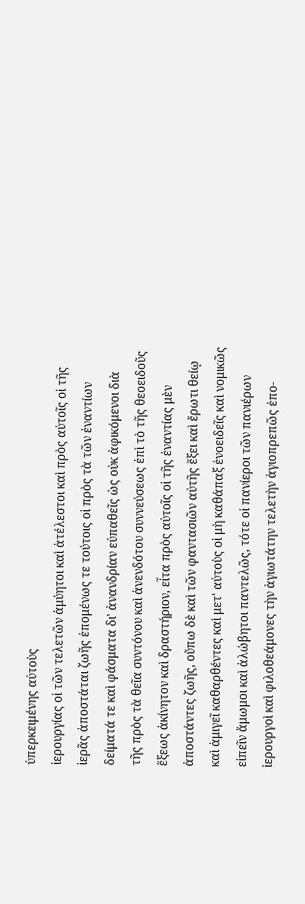ὑπερκειμένης αὐτοὺς
ἱερουργίας οἱ τῶν τελετῶν ἀμύητοι καὶ ἀτέλεστοι καὶ πρὸς αὐτοῖς οἱ τῆς
ἱερᾶς ἀποστάται ζωῆς ἑπομένως τε τούτοις οἱ πρὸς τὰ τῶν ἐναντίων
δείματά τε καὶ φάσματα δι' ἀνανδρίαν εὐπαθεῖς ὡς οὐκ ἀφικόμενοι διὰ
τῆς πρὸς τὰ θεῖα συντόνου καὶ ἀνενδότου συννεύσεως ἐπὶ τὸ τῆς θεοειδοῦς
ἕξεως ἀκίνητον καὶ δραστήριον, εἶτα πρὸς αὐτοῖς οἱ τῆς ἐναντίας μὲν
ἀποστάντες ζωῆς, οὔπω δὲ καὶ τῶν φαντασιῶν αὐτῆς ἕξει καὶ ἔρωτι θείῳ
καὶ ἀμιγεῖ καθαρθέντες καὶ μετ' αὐτοὺς οἱ μὴ καθάπαξ ἑνοειδεῖς καὶ νομικῶς
εἰπεῖν ἄμωμοι καὶ ἀλώβητοι παντελῶς, τότε οἱ πανίεροι τῶν πανιέρων
ἱερουργοὶ καὶ φιλοθεάμονες τὴν ἁγιωτάτην τελετὴν ἁγιοπρεπῶς ἐπο-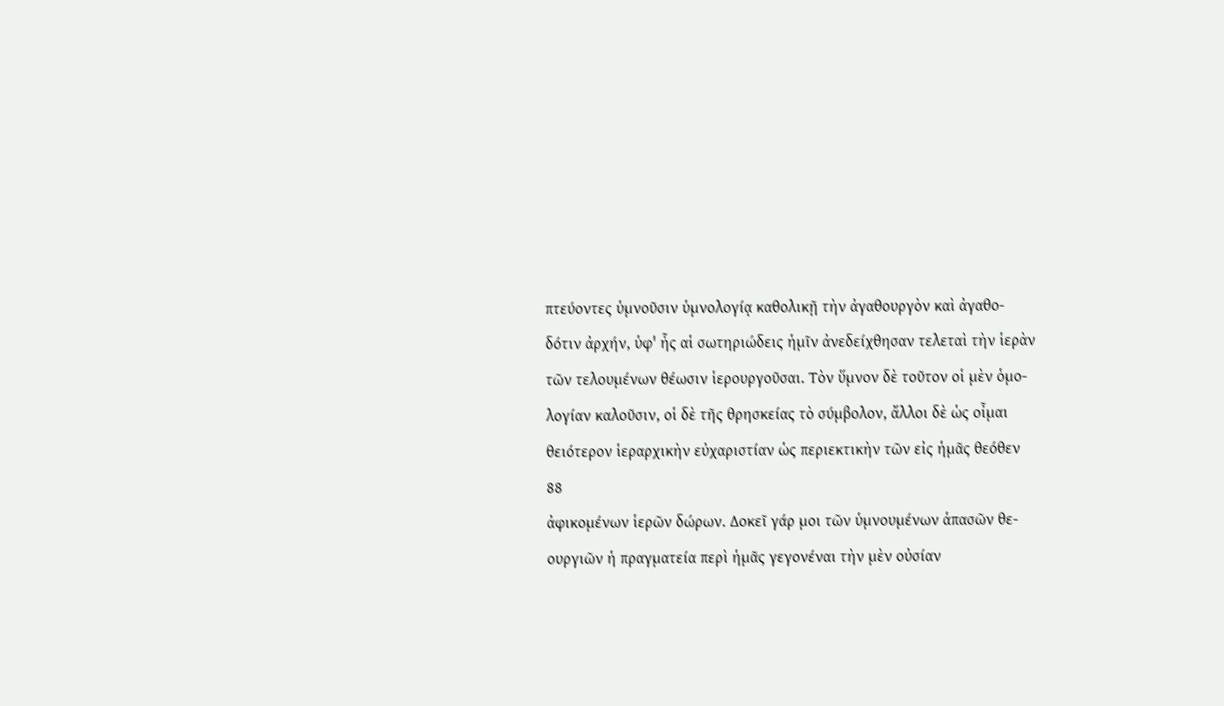πτεύοντες ὑμνοῦσιν ὑμνολογίᾳ καθολικῇ τὴν ἀγαθουργὸν καὶ ἀγαθο-
δότιν ἀρχήν, ὑφ' ἧς αἱ σωτηριώδεις ἡμῖν ἀνεδείχθησαν τελεταὶ τὴν ἱερὰν
τῶν τελουμένων θέωσιν ἱερουργοῦσαι. Τὸν ὕμνον δὲ τοῦτον οἱ μὲν ὁμο-
λογίαν καλοῦσιν, οἱ δὲ τῆς θρησκείας τὸ σύμβολον, ἄλλοι δὲ ὡς οἶμαι
θειότερον ἱεραρχικὴν εὐχαριστίαν ὡς περιεκτικὴν τῶν εἰς ἡμᾶς θεόθεν
88
ἀφικομένων ἱερῶν δώρων. Δοκεῖ γάρ μοι τῶν ὑμνουμένων ἁπασῶν θε-
ουργιῶν ἡ πραγματεία περὶ ἡμᾶς γεγονέναι τὴν μὲν οὐσίαν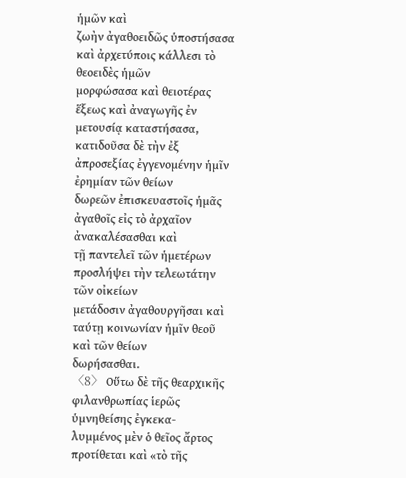ἡμῶν καὶ
ζωὴν ἀγαθοειδῶς ὑποστήσασα καὶ ἀρχετύποις κάλλεσι τὸ θεοειδὲς ἡμῶν
μορφώσασα καὶ θειοτέρας ἕξεως καὶ ἀναγωγῆς ἐν μετουσίᾳ καταστήσασα,
κατιδοῦσα δὲ τὴν ἐξ ἀπροσεξίας ἐγγενομένην ἡμῖν ἐρημίαν τῶν θείων
δωρεῶν ἐπισκευαστοῖς ἡμᾶς ἀγαθοῖς εἰς τὸ ἀρχαῖον ἀνακαλέσασθαι καὶ
τῇ παντελεῖ τῶν ἡμετέρων προσλήψει τὴν τελεωτάτην τῶν οἰκείων
μετάδοσιν ἀγαθουργῆσαι καὶ ταύτῃ κοινωνίαν ἡμῖν θεοῦ καὶ τῶν θείων
δωρήσασθαι.
〈8〉 Οὕτω δὲ τῆς θεαρχικῆς φιλανθρωπίας ἱερῶς ὑμνηθείσης ἐγκεκα-
λυμμένος μὲν ὁ θεῖος ἄρτος προτίθεται καὶ «τὸ τῆς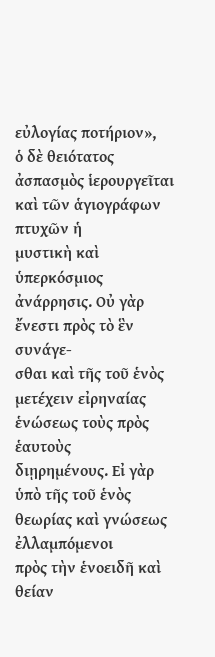εὐλογίας ποτήριον»,
ὁ δὲ θειότατος ἀσπασμὸς ἱερουργεῖται καὶ τῶν ἁγιογράφων πτυχῶν ἡ
μυστικὴ καὶ ὑπερκόσμιος ἀνάρρησις. Οὐ γὰρ ἔνεστι πρὸς τὸ ἓν συνάγε-
σθαι καὶ τῆς τοῦ ἑνὸς μετέχειν εἰρηναίας ἑνώσεως τοὺς πρὸς ἑαυτοὺς
διῃρημένους. Εἰ γὰρ ὑπὸ τῆς τοῦ ἑνὸς θεωρίας καὶ γνώσεως ἐλλαμπόμενοι
πρὸς τὴν ἑνοειδῆ καὶ θείαν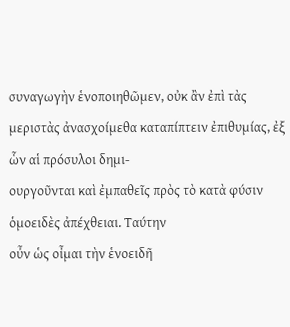συναγωγὴν ἑνοποιηθῶμεν, οὐκ ἂν ἐπὶ τὰς
μεριστὰς ἀνασχοίμεθα καταπίπτειν ἐπιθυμίας, ἐξ ὧν αἱ πρόσυλοι δημι-
ουργοῦνται καὶ ἐμπαθεῖς πρὸς τὸ κατὰ φύσιν ὁμοειδὲς ἀπέχθειαι. Ταύτην
οὖν ὡς οἶμαι τὴν ἑνοειδῆ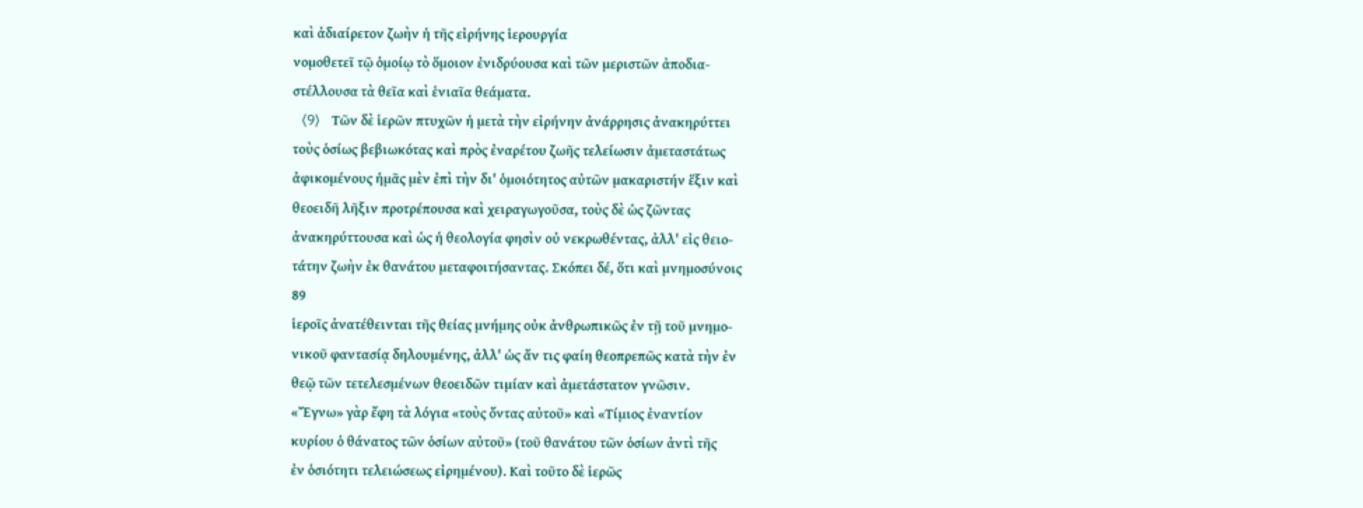καὶ ἀδιαίρετον ζωὴν ἡ τῆς εἰρήνης ἱερουργία
νομοθετεῖ τῷ ὁμοίῳ τὸ ὅμοιον ἐνιδρύουσα καὶ τῶν μεριστῶν ἀποδια-
στέλλουσα τὰ θεῖα καὶ ἑνιαῖα θεάματα.
〈9〉 Τῶν δὲ ἱερῶν πτυχῶν ἡ μετὰ τὴν εἰρήνην ἀνάρρησις ἀνακηρύττει
τοὺς ὁσίως βεβιωκότας καὶ πρὸς ἐναρέτου ζωῆς τελείωσιν ἀμεταστάτως
ἀφικομένους ἡμᾶς μὲν ἐπὶ τὴν δι' ὁμοιότητος αὐτῶν μακαριστήν ἕξιν καὶ
θεοειδῆ λῆξιν προτρέπουσα καὶ χειραγωγοῦσα, τοὺς δὲ ὡς ζῶντας
ἀνακηρύττουσα καὶ ὡς ἡ θεολογία φησὶν οὐ νεκρωθέντας, ἀλλ' εἰς θειο-
τάτην ζωὴν ἐκ θανάτου μεταφοιτήσαντας. Σκόπει δέ, ὅτι καὶ μνημοσύνοις
89
ἱεροῖς ἀνατέθεινται τῆς θείας μνήμης οὐκ ἀνθρωπικῶς ἐν τῇ τοῦ μνημο-
νικοῦ φαντασίᾳ δηλουμένης, ἀλλ' ὡς ἄν τις φαίη θεοπρεπῶς κατὰ τὴν ἐν
θεῷ τῶν τετελεσμένων θεοειδῶν τιμίαν καὶ ἀμετάστατον γνῶσιν.
«Ἔγνω» γὰρ ἔφη τὰ λόγια «τοὺς ὄντας αὐτοῦ» καὶ «Τίμιος ἐναντίον
κυρίου ὁ θάνατος τῶν ὁσίων αὐτοῦ» (τοῦ θανάτου τῶν ὁσίων ἀντὶ τῆς
ἐν ὁσιότητι τελειώσεως εἰρημένου). Καὶ τοῦτο δὲ ἱερῶς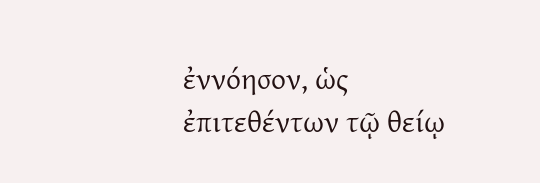ἐννόησον, ὡς
ἐπιτεθέντων τῷ θείῳ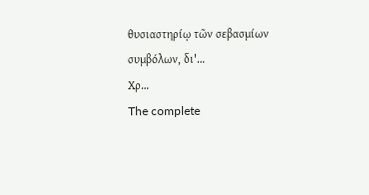θυσιαστηρίῳ τῶν σεβασμίων συμβόλων, δι'…
Χρ…
The complete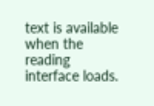text is available when the reading interface loads.